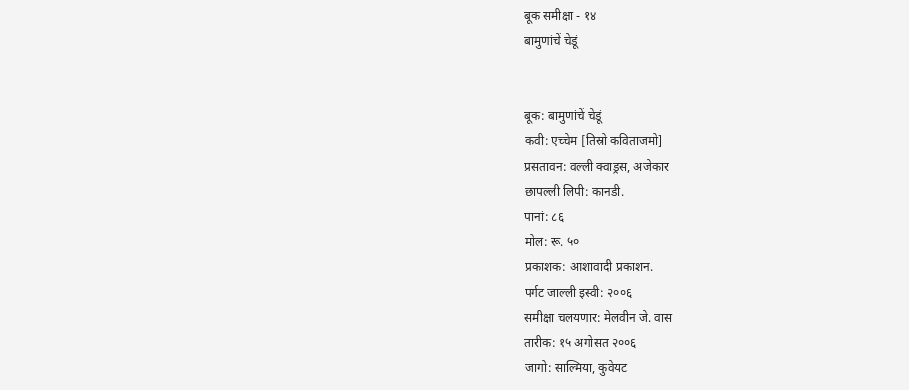बूक समीक्षा - १४
बामुणांचें चेडूं


बूक: बामुणांचें चेडूं
कवी: एच्चेम [तिस्रो कविताजमो]
प्रसतावन: वल्ली क्वाड्रस, अजेकार
छापल्ली लिपी: कानडी.
पानां: ८६
मोल: रू. ५०
प्रकाशक: आशावादी प्रकाशन.
पर्गट जाल्ली इस्वी: २००६
समीक्षा चलयणार: मेलवीन जे. वास
तारीक: १५ अगोसत २००६
जागो: साल्मिया, कुवेयट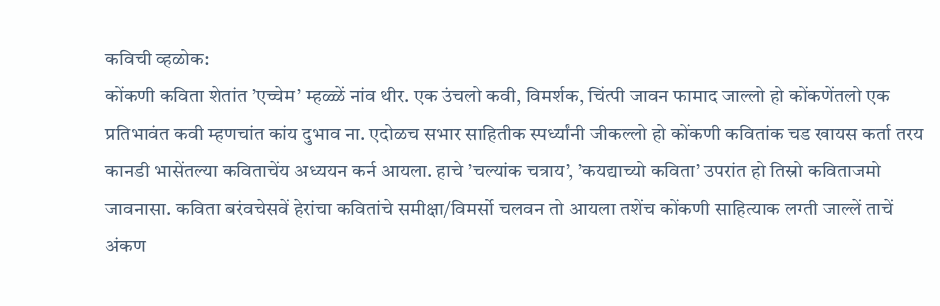कविची व्हळोक:
कोंकणी कविता शेतांत ’एच्चेम’ म्हळ्ळें नांव थीर. एक उंचलो कवी, विमर्शक, चिंत्पी जावन फामाद जाल्लो हो कोंकणेंतलो एक प्रतिभावंत कवी म्हणचांत कांय दुभाव ना. एदोळच सभार साहितीक स्पर्ध्यांनी जीकल्लो हो कोंकणी कवितांक चड खायस कर्ता तरय कानडी भासेंतल्या कविताचेंय अध्ययन कर्न आयला. हाचे ’चल्यांक चत्राय’, ’कयद्याच्यो कविता’ उपरांत हो तिस्रो कविताजमो जावनासा. कविता बरंवचेसवें हेरांचा कवितांचे समीक्षा/विमर्सो चलवन तो आयला तशेंच कोंकणी साहित्याक लग्ती जाल्लें ताचें अंकण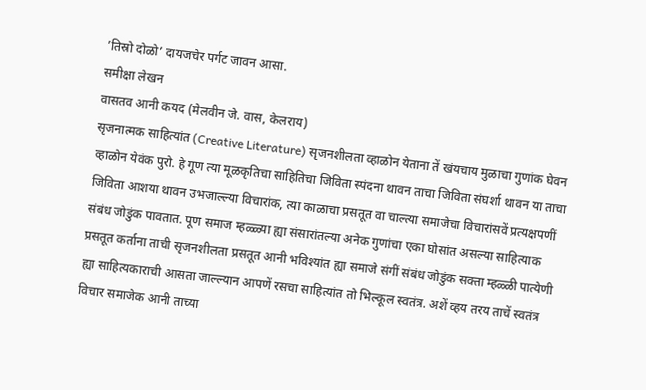’तिस्रो दोळो’ दायजचेर पर्गट जावन आसा.
समीक्षा लेखन
वासतव आनी कयद (मेलवीन जे. वास, केलराय)
सृजनात्मक साहित्यांत (Creative Literature) सृजनशीलता व्हाळोन येताना तें खंयचाय मुळाचा गुणांक घेवन व्हाळोन येवंक पुरो. हे गूण त्या मूळकृतिचा साहितिचा जिविता स्पंदना थावन ताचा जिविता संघर्शा थावन या ताचा जिविता आशया थावन उभजाल्ल्या विचारांक, त्या काळाचा प्रसतूत वा चाल्त्या समाजेचा विचारांसवें प्रत्यक्षपणीं संबंध जोडुंक पावतात. पूण समाज म्हळ्ळ्या ह्या संसारांतल्या अनेक गुणांचा एका घोसांत असल्या साहित्याक प्रसतूत कर्ताना ताची सृजनशीलता प्रसतूत आनी भविश्यांत ह्या समाजे संगीं संबंध जोडुंक सक्ता म्हळ्ळी पात्येणी ह्या साहित्यकाराची आसता जाल्ल्यान आपणें रसचा साहित्यांत तो भिल्कूल स्वतंत्र. अशें व्हय तरय ताचें स्वतंत्र विचार समाजेक आनी ताच्या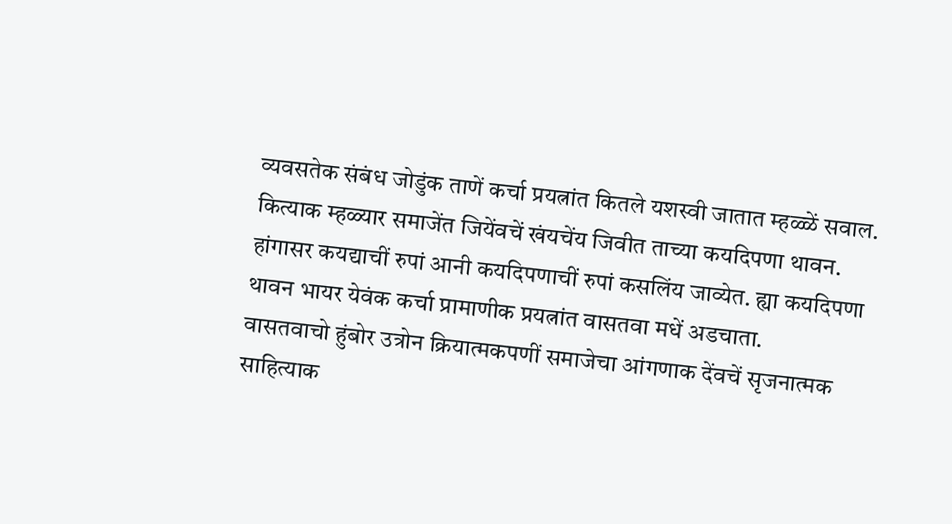व्यवसतेक संबंध जोडुंक ताणें कर्चा प्रयत्नांत कितले यशस्वी जातात म्हळ्ळें सवाल. कित्याक म्हळ्यार समाजेंत जियेंवचें खंयचेंय जिवीत ताच्या कयदिपणा थावन. हांगासर कयद्याचीं रुपां आनी कयदिपणाचीं रुपां कसलिंय जाव्येत. ह्या कयदिपणा थावन भायर येवंक कर्चा प्रामाणीक प्रयत्नांत वासतवा मधें अडचाता.
वासतवाचो हुंबोर उत्रोन क्रियात्मकपणीं समाजेचा आंगणाक देंवचें सृजनात्मक साहित्याक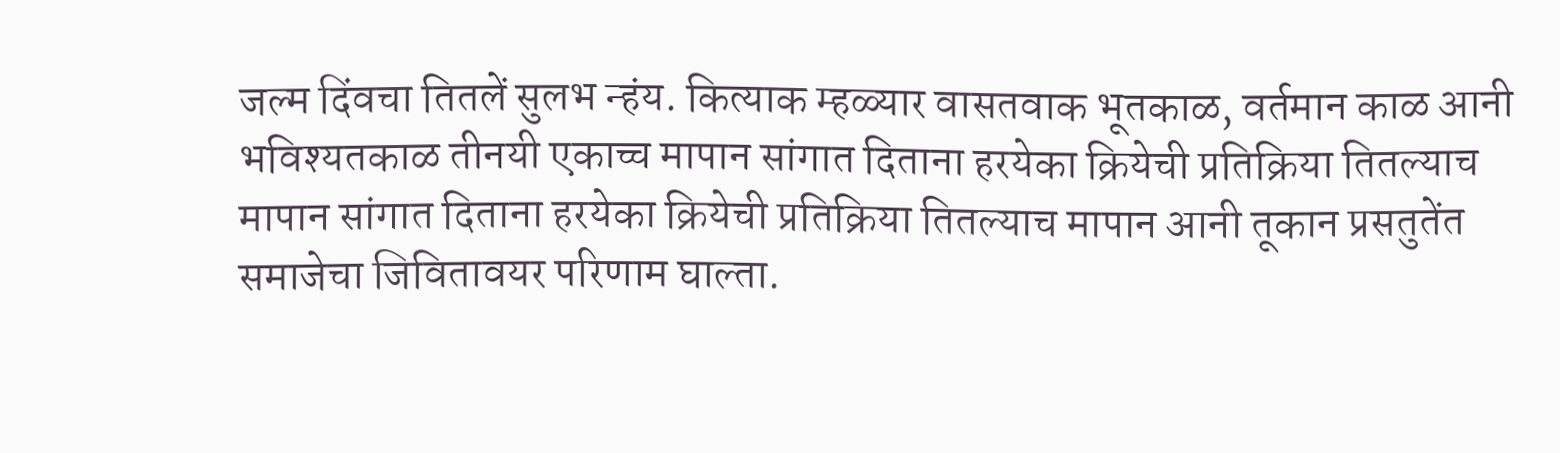जल्म दिंवचा तितलें सुलभ न्हंय. कित्याक म्हळ्यार वासतवाक भूतकाळ, वर्तमान काळ आनी भविश्यतकाळ तीनयी एकाच्च मापान सांगात दिताना हरयेका क्रियेची प्रतिक्रिया तितल्याच मापान सांगात दिताना हरयेका क्रियेची प्रतिक्रिया तितल्याच मापान आनी तूकान प्रसतुतेंत समाजेचा जिवितावयर परिणाम घाल्ता.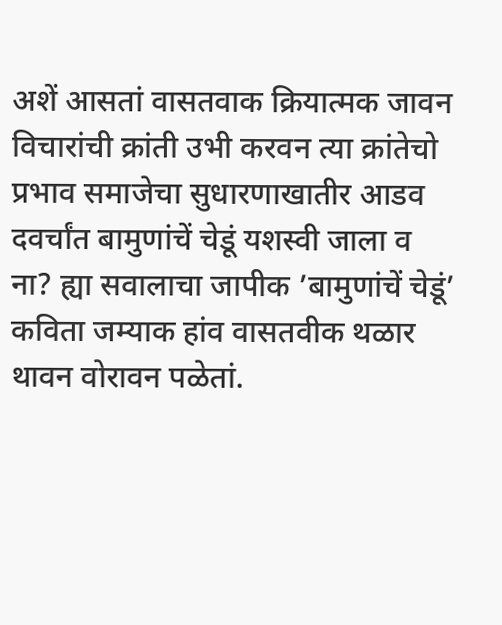अशें आसतां वासतवाक क्रियात्मक जावन विचारांची क्रांती उभी करवन त्या क्रांतेचो प्रभाव समाजेचा सुधारणाखातीर आडव दवर्चांत बामुणांचें चेडूं यशस्वी जाला व ना? ह्या सवालाचा जापीक ’बामुणांचें चेडूं’ कविता जम्याक हांव वासतवीक थळार थावन वोरावन पळेतां.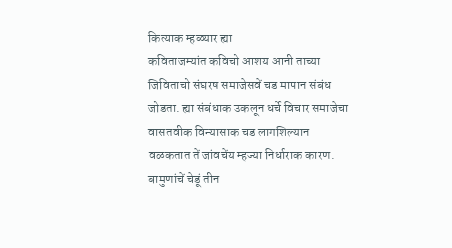कित्याक म्हळ्यार ह्या
कविताजम्यांत कविचो आशय आनी ताच्या जिविताचो संघरष समाजेसवें चड मापान संबंध जोडता. ह्या संबंधाक उकलून धर्चे विचार समाजेचा वासतवीक विन्यासाक चड लागशिल्यान वळकतात तें जांवचेंय म्हज्या निर्धाराक कारण.
बामुणांचें चेडूं तीन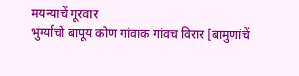मयन्याचें गूरवार
भुर्ग्याचो बापूय कोण गांवाक गांवच विरार [बामुणांचें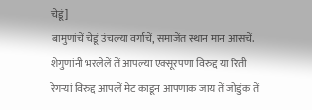चेडूं]
बामुणांचें चेडूं उंचल्या वर्गाचें, समाजेंत स्थान मान आसचें. शेगुणांनी भरलेलें तें आपल्या एक्सूरपणा विरुद्द या रिती रेगऱ्यां विरुद्द आपलें मेट काडून आपणाक जाय तें जोडुंक तें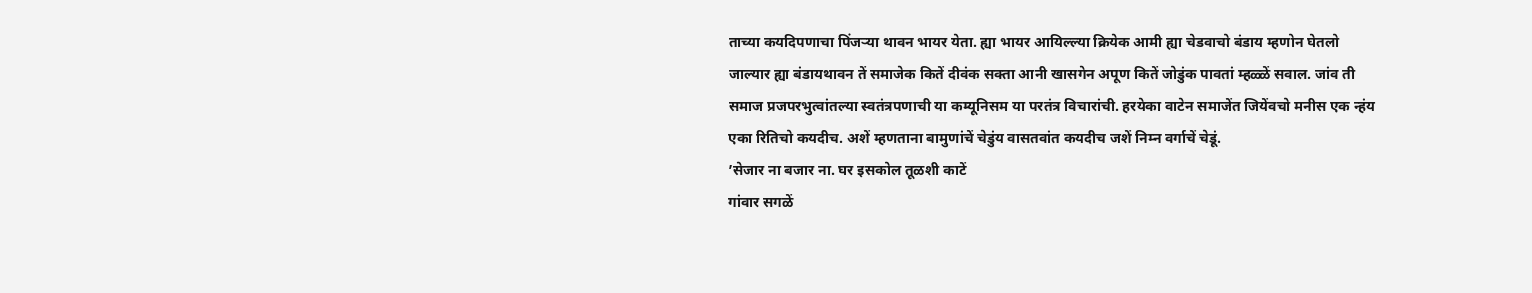ताच्या कयदिपणाचा पिंजऱ्या थावन भायर येता. ह्या भायर आयिल्ल्या क्रियेक आमी ह्या चेडवाचो बंडाय म्हणोन घेतलो जाल्यार ह्या बंडायथावन तें समाजेक कितें दीवंक सक्ता आनी खासगेन अपूण कितें जोडुंक पावतां म्हळ्ळें सवाल. जांव ती समाज प्रजपरभुत्वांतल्या स्वतंत्रपणाची या कम्यूनिसम या परतंत्र विचारांची. हरयेका वाटेन समाजेंत जियेंवचो मनीस एक न्हंय एका रितिचो कयदीच. अशें म्हणताना बामुणांचें चेडुंय वासतवांत कयदीच जशें निम्न वर्गाचें चेडूं.
’सेजार ना बजार ना. घर इसकोल तूळशी काटें
गांवार सगळें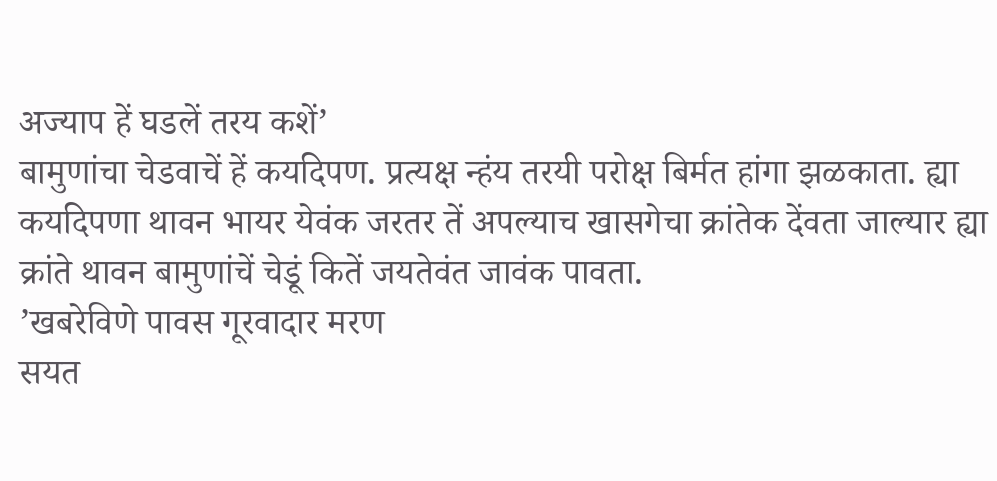अज्याप हें घडलें तरय कशें’
बामुणांचा चेडवाचें हें कयदिपण. प्रत्यक्ष न्हंय तरयी परोक्ष बिर्मत हांगा झळकाता. ह्या कयदिपणा थावन भायर येवंक जरतर तें अपल्याच खासगेचा क्रांतेक देंवता जाल्यार ह्या क्रांते थावन बामुणांचें चेडूं कितें जयतेवंत जावंक पावता.
’खबरेविणे पावस गूरवादार मरण
सयत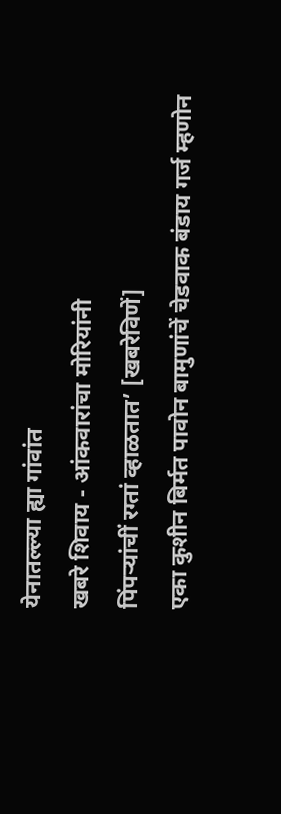येनातल्ल्या ह्या गांवांत
खबरे शिवाय - आंकवारांचा मोरियांनी
पिंपऱ्यांचीं रग्तां व्हाळतात’ [खबरेविणें]
एका कुशीन बिर्मत पावोन बामुणांचें चेडवाक बंडाय गर्ज म्हणोन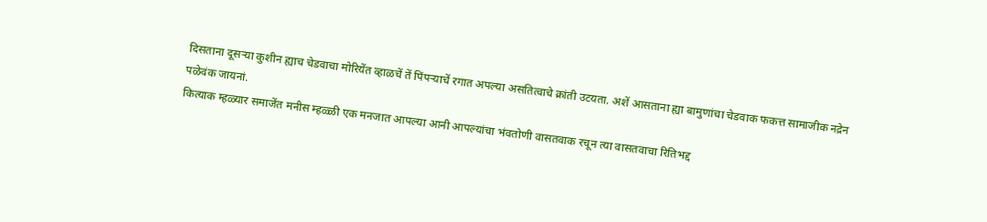दिसताना दूसऱ्या कुशीन ह्याच चेडवाचा मोरियेंत व्हाळचें तें पिंपऱ्याचें रगात अपल्या असतित्वाचे क्रांती उटयता. अशें आसताना ह्या बामुणांचा चेडवाक फकत्त सामाजीक नद्रेन पळेवंक जायनां.
कित्याक म्हळ्यार समाजेंत मनीस म्हळ्ळी एक मनजात आपल्या आनी आपल्यांचा भंवतोणी वासतवाक रचून त्या वासतवाचा रितिभद्द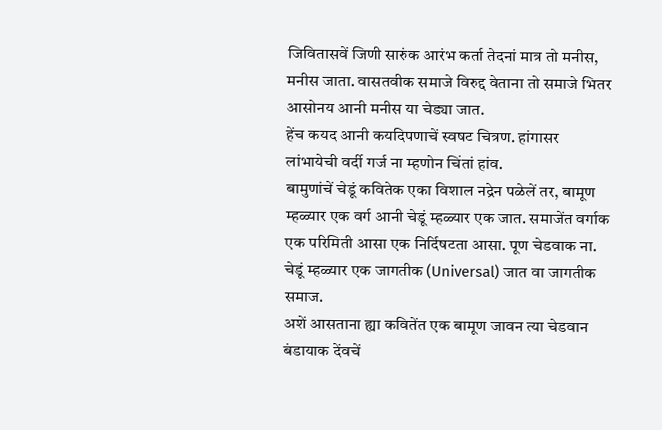जिवितासवें जिणी सारुंक आरंभ कर्ता तेदनां मात्र तो मनीस, मनीस जाता. वासतवीक समाजे विरुद्द वेताना तो समाजे भितर आसोनय आनी मनीस या चेड्या जात.
हेंच कयद आनी कयदिपणाचें स्वषट चित्रण. हांगासर लांभायेची वर्दी गर्ज ना म्हणोन चिंतां हांव.
बामुणांचें चेडूं कवितेक एका विशाल नद्रेन पळेलें तर, बामूण म्हळ्यार एक वर्ग आनी चेडूं म्हळ्यार एक जात. समाजेंत वर्गाक एक परिमिती आसा एक निर्दिषटता आसा. पूण चेडवाक ना. चेडूं म्हळ्यार एक जागतीक (Universal) जात वा जागतीक समाज.
अशें आसताना ह्या कवितेंत एक बामूण जावन त्या चेडवान बंडायाक देंवचें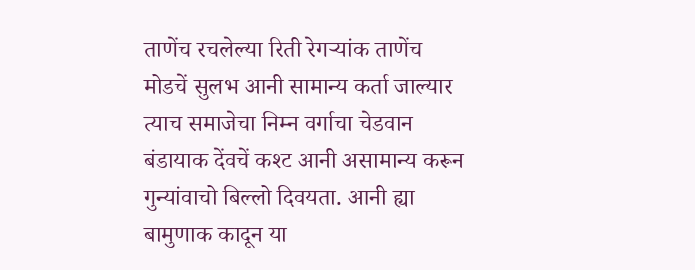ताणेंच रचलेल्या रिती रेगऱ्यांक ताणेंच मोडचें सुलभ आनी सामान्य कर्ता जाल्यार त्याच समाजेचा निम्न वर्गाचा चेडवान बंडायाक देंवचें कश्ट आनी असामान्य करून गुन्यांवाचो बिल्लो दिवयता. आनी ह्या बामुणाक कादून या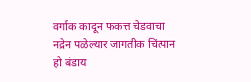वर्गाक कादून फकत्त चेडवाचा नद्रेन पळेल्यार जागतीक चिंत्पान हो बंडाय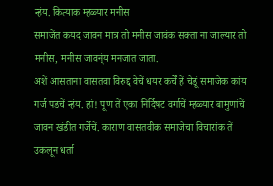न्हंय. कित्याक म्हळ्यार मनीस
समाजेंत कयद जावन मात्र तो मनीस जावंक सक्ता ना जाल्यार तो मनीस, मनीस जावन्ंय मनजात जाता.
अशें आसताना वासतवा विरुद्द वेचें धयर कर्चें हें चेडूं समाजेक कांय गर्ज पडचें न्हंय. हां! पूण तें एका निर्दिषट वर्गाचें म्हळ्यार बामुणांचें जावन खंडीत गर्जेचें. काराण वासतवीक समाजेचा विचारांक तें उकलून धर्ता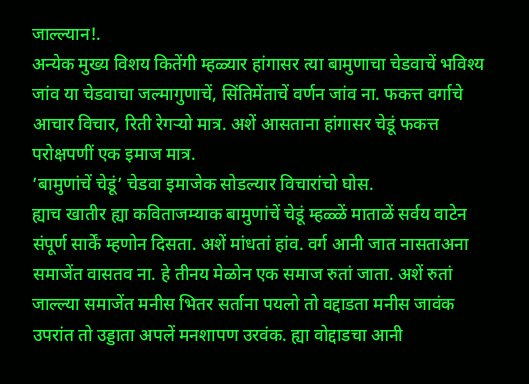जाल्ल्यान!.
अन्येक मुख्य विशय कितेंगी म्हळ्यार हांगासर त्या बामुणाचा चेडवाचें भविश्य जांव या चेडवाचा जल्मागुणाचें, सिंतिमेंताचें वर्णन जांव ना. फकत्त वर्गाचे आचार विचार, रिती रेगऱ्यो मात्र. अशें आसताना हांगासर चेडूं फकत्त परोक्षपणीं एक इमाज मात्र.
’बामुणांचें चेडूं’ चेडवा इमाजेक सोडल्यार विचारांचो घोस.
ह्याच खातीर ह्या कविताजम्याक बामुणांचें चेडूं म्हळ्ळें माताळें सर्वय वाटेन संपूर्ण सार्कें म्हणोन दिसता. अशें मांधतां हांव. वर्ग आनी जात नासताअना समाजेंत वासतव ना. हे तीनय मेळोन एक समाज रुतां जाता. अशें रुतां जाल्ल्या समाजेंत मनीस भितर सर्ताना पयलो तो वद्दाडता मनीस जावंक उपरांत तो उड्डाता अपलें मनशापण उरवंक. ह्या वोद्दाडचा आनी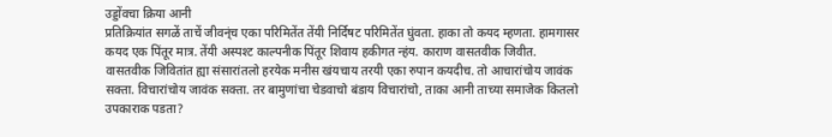उड्डोंवचा क्रिया आनी
प्रतिक्रियांत सगळें ताचें जीवन्ंच एका परिमितेंत तेंयी निर्दिषट परिमितेंत घुंवता. हाका तो कयद म्हणता. हामगासर कयद एक पिंतूर मात्र. तेंयी अस्पश्ट काल्पनीक पिंतूर शिवाय हकीगत न्हंय. काराण वासतवीक जिवीत.
वासतवीक जिवितांत ह्या संसारांतलो हरयेक मनीस खंयचाय तरयी एका रुपान कयदीच. तो आचारांचोय जावंक सक्ता. विचारांचोय जावंक सक्ता. तर बामुणांचा चेडवाचो बंडाय विचारांचो, ताका आनी ताच्या समाजेक कितलो उपकाराक पडता?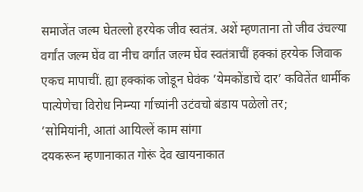समाजेंत जल्म घेतल्लो हरयेक जीव स्वतंत्र. अशें म्हणताना तो जीव उंचल्या वर्गांत जल्म घेंव वा नीच वर्गांत जल्म घेंव स्वतंत्राचीं हक्कां हरयेक जिवाक एकच मापाचीं. ह्या हक्कांक जोडून घेवंक ’येमकोंडाचें दार’ कवितेंत धार्मीक पात्येणेचा विरोध निम्न्या र्गाच्यांनी उटंवचो बंडाय पळेलो तर;
’सोमियांनी, आतां आयिल्लें काम सांगा
दयकरून म्हणानाकात गोरूं देव खायनाकात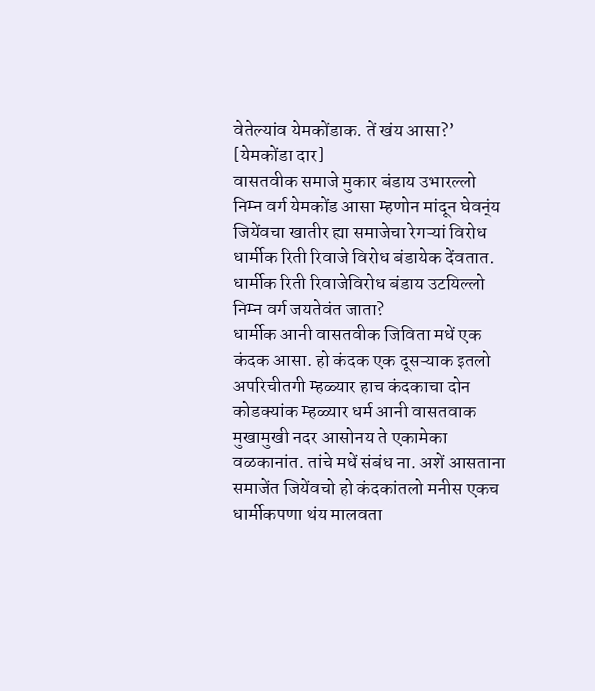वेतेल्यांव येमकोंडाक. तें खंय आसा?’ [येमकोंडा दार]
वासतवीक समाजे मुकार बंडाय उभारल्लो निम्न वर्ग येमकोंड आसा म्हणोन मांदून घेवन्ंय जियेंवचा खातीर ह्या समाजेचा रेगऱ्यां विरोध धार्मीक रिती रिवाजे विरोध बंडायेक देंवतात. धार्मीक रिती रिवाजेविरोध बंडाय उटयिल्लो निम्न वर्ग जयतेवंत जाता?
धार्मीक आनी वासतवीक जिविता मधें एक कंदक आसा. हो कंदक एक दूसऱ्याक इतलो अपरिचीतगी म्हळ्यार हाच कंदकाचा दोन कोडक्यांक म्हळ्यार धर्म आनी वासतवाक मुखामुखी नदर आसोनय ते एकामेका वळकानांत. तांचे मधें संबंध ना. अशें आसताना समाजेंत जियेंवचो हो कंदकांतलो मनीस एकच धार्मीकपणा थंय मालवता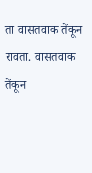ता वासतवाक तेंकून रावता. वासतवाक तेंकून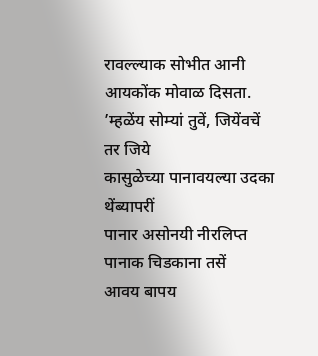रावल्ल्याक सोभीत आनी आयकोंक मोवाळ दिसता.
’म्हळेंय सोम्यां तुवें, जियेंवचें तर जिये
कासुळेच्या पानावयल्या उदका थेंब्यापरीं
पानार असोनयी नीरलिप्त पानाक चिडकाना तसें
आवय बापय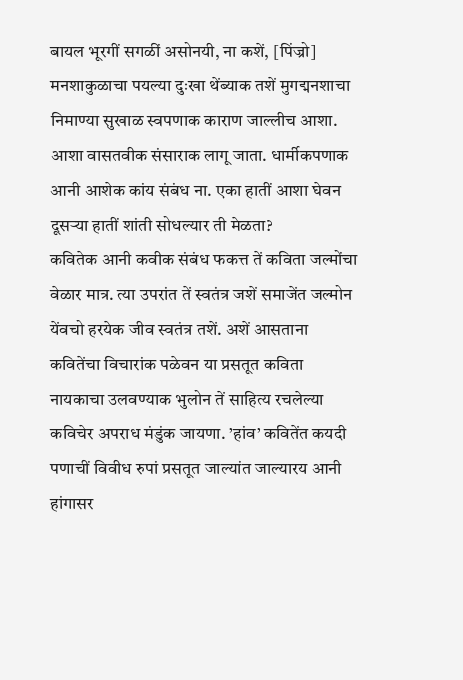बायल भूरगीं सगळीं असोनयी, ना कशें, [पिंज्रो]
मनशाकुळाचा पयल्या दुःखा थेंब्याक तशें मुगद्मनशाचा निमाण्या सुखाळ स्वपणाक काराण जाल्लीच आशा. आशा वासतवीक संसाराक लागू जाता. धार्मीकपणाक आनी आशेक कांय संबंध ना. एका हातीं आशा घेवन दूसऱ्या हातीं शांती सोधल्यार ती मेळता?
कवितेक आनी कवीक संबंध फकत्त तें कविता जल्मोंचा वेळार मात्र. त्या उपरांत तें स्वतंत्र जशें समाजेंत जल्मोन येंवचो हरयेक जीव स्वतंत्र तशें. अशें आसताना कवितेंचा विचारांक पळेवन या प्रसतूत कविता नायकाचा उलवण्याक भुलोन तें साहित्य रचलेल्या कविचेर अपराध मंडुंक जायणा. ’हांव’ कवितेंत कयदी पणाचीं विवीध रुपां प्रसतूत जाल्यांत जाल्यारय आनी हांगासर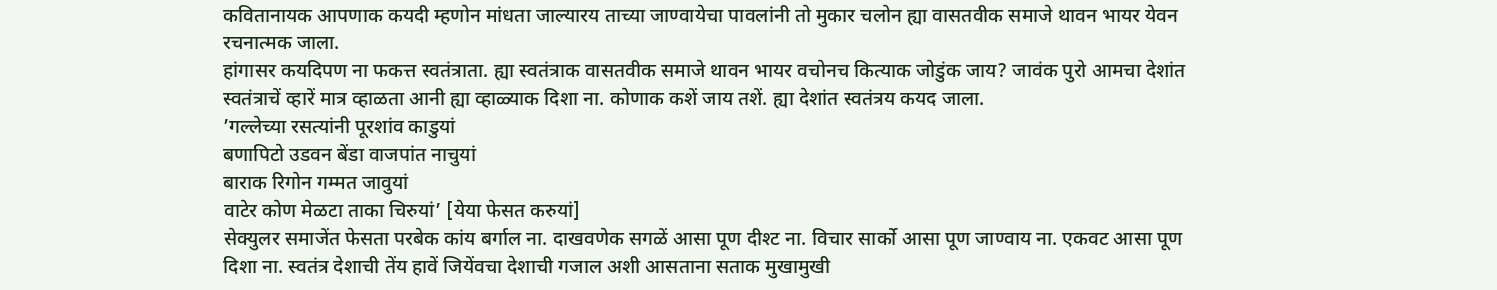कवितानायक आपणाक कयदी म्हणोन मांधता जाल्यारय ताच्या जाण्वायेचा पावलांनी तो मुकार चलोन ह्या वासतवीक समाजे थावन भायर येवन रचनात्मक जाला.
हांगासर कयदिपण ना फकत्त स्वतंत्राता. ह्या स्वतंत्राक वासतवीक समाजे थावन भायर वचोनच कित्याक जोडुंक जाय? जावंक पुरो आमचा देशांत स्वतंत्राचें व्हारें मात्र व्हाळता आनी ह्या व्हाळ्याक दिशा ना. कोणाक कशें जाय तशें. ह्या देशांत स्वतंत्रय कयद जाला.
’गल्लेच्या रसत्यांनी पूरशांव काडुयां
बणापिटो उडवन बेंडा वाजपांत नाचुयां
बाराक रिगोन गम्मत जावुयां
वाटेर कोण मेळटा ताका चिरुयां’ [येया फेसत करुयां]
सेक्युलर समाजेंत फेसता परबेक कांय बर्गाल ना. दाखवणेक सगळें आसा पूण दीश्ट ना. विचार सार्को आसा पूण जाण्वाय ना. एकवट आसा पूण दिशा ना. स्वतंत्र देशाची तेंय हावें जियेंवचा देशाची गजाल अशी आसताना सताक मुखामुखी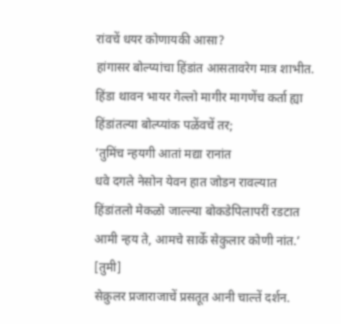रांवचें धयर कोणायकी आसा?
हांगासर बोल्प्यांचा हिंडांत आसतावरेग मात्र शाभीत. हिंडा थावन भायर गेल्लो मागीर मागणेंच कर्ता ह्या हिंडांतल्या बोल्प्यांक पळेंवचें तर;
’तुमिंच न्हयगी आतां मद्या रानांत
धवे दगले नेसोन येवन हात जोडन रावल्यात
हिंडांतलो मेकळो जाल्ल्या बोकडेपिलापरीं रडटात
आमी न्हय ते, आमचे सार्के सेकुलार कोणी नांत.’ [तुमी]
सेक्रुलर प्रजाराजाचें प्रसतूत आनी चाल्तें दर्शन.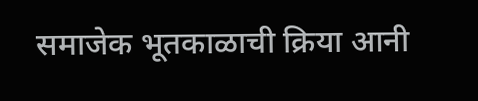समाजेक भूतकाळाची क्रिया आनी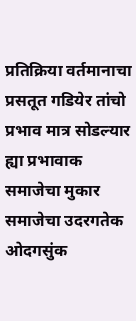प्रतिक्रिया वर्तमानाचा प्रसतूत गडियेर तांचो प्रभाव मात्र सोडल्यार ह्या प्रभावाक समाजेचा मुकार समाजेचा उदरगतेक ओदगसुंक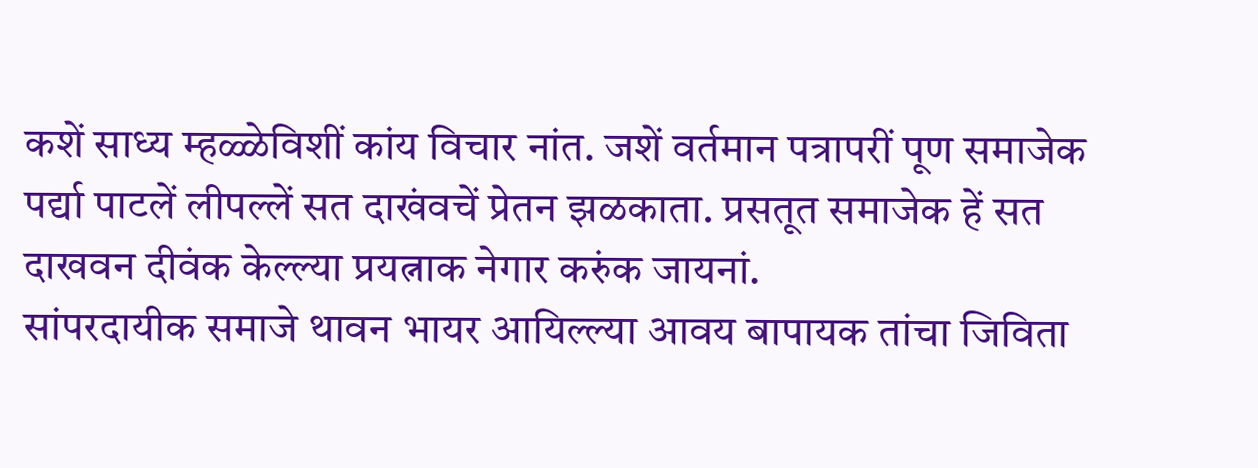कशें साध्य म्हळ्ळेविशीं कांय विचार नांत. जशें वर्तमान पत्रापरीं पूण समाजेक पर्द्या पाटलें लीपल्लें सत दाखंवचें प्रेतन झळकाता. प्रसतूत समाजेक हें सत दाखवन दीवंक केल्ल्या प्रयत्नाक नेगार करुंक जायनां.
सांपरदायीक समाजे थावन भायर आयिल्ल्या आवय बापायक तांचा जिविता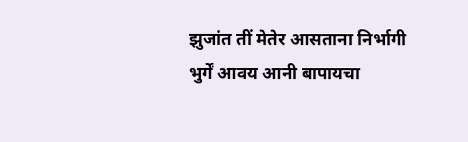झुजांत तीं मेतेर आसताना निर्भागी भुर्गें आवय आनी बापायचा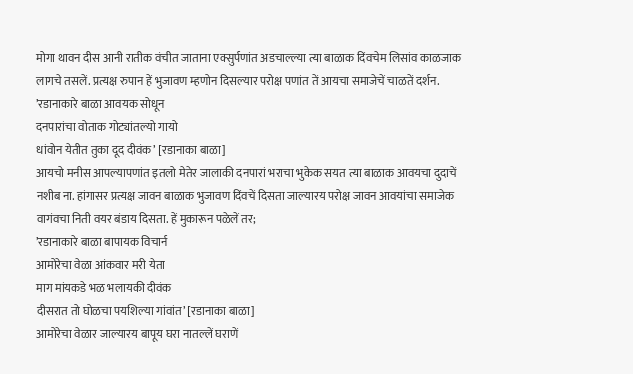मोगा थावन दीस आनी रातीक वंचीत जाताना एक्सुर्पणांत अडचाल्ल्या त्या बाळाक दिंवचेम लिसांव काळजाक लागचे तसलें. प्रत्यक्ष रुपान हें भुजावण म्हणोन दिसल्यार परोक्ष पणांत तें आयचा समाजेचें चाळतें दर्शन.
’रडानाकारे बाळा आवयक सोधून
दनपारांचा वोताक गोट्यांतल्यो गायो
धांवोन येतीत तुका दूद दीवंक’ [रडानाका बाळा]
आयचो मनीस आपल्यापणांत इतलो मेतेर जालाकी दनपारां भराचा भुकेक सयत त्या बाळाक आवयचा दुदाचें नशीब ना. हांगासर प्रत्यक्ष जावन बाळाक भुजावण दिंवचें दिसता जाल्यारय परोक्ष जावन आवयांचा समाजेक वागंवचा निती वयर बंडाय दिसता. हें मुकारून पळेलें तर;
’रडानाकारे बाळा बापायक विचार्न
आमोरेचा वेळा आंकवार मरी येता
माग मांयकडे भळ भलायकी दीवंक
दीसरात तो घोळचा पयशिल्या गांवांत’ [रडानाका बाळा]
आमोरेचा वेळार जाल्यारय बापूय घरा नातल्लें घराणें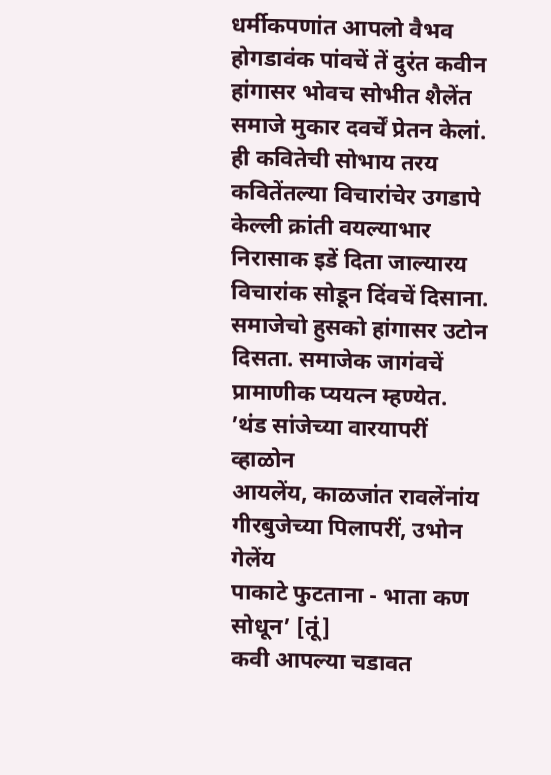धर्मीकपणांत आपलो वैभव होगडावंक पांवचें तें दुरंत कवीन हांगासर भोवच सोभीत शैलेंत समाजे मुकार दवर्चें प्रेतन केलां. ही कवितेची सोभाय तरय कवितेंतल्या विचारांचेर उगडापे केल्ली क्रांती वयल्याभार निरासाक इडें दिता जाल्यारय विचारांक सोडून दिंवचें दिसाना. समाजेचो हुसको हांगासर उटोन दिसता. समाजेक जागंवचें प्रामाणीक प्ययत्न म्हण्येत.
’थंड सांजेच्या वारयापरीं व्हाळोन
आयलेंय, काळजांत रावलेंनांय
गीरबुजेच्या पिलापरीं, उभोन गेलेंय
पाकाटे फुटताना - भाता कण सोधून’ [तूं]
कवी आपल्या चडावत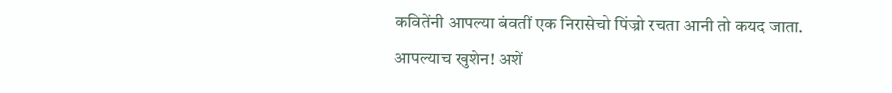कवितेंनी आपल्या बंवतीं एक निरासेचो पिंज्रो रचता आनी तो कयद जाता. आपल्याच खुशेन! अशें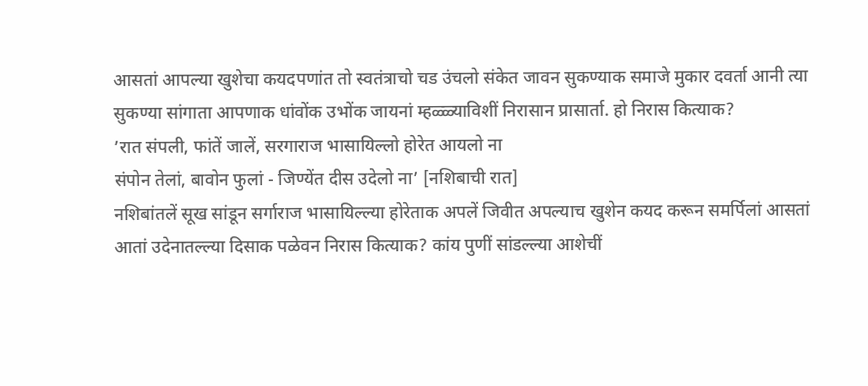आसतां आपल्या खुशेचा कयदपणांत तो स्वतंत्राचो चड उंचलो संकेत जावन सुकण्याक समाजे मुकार दवर्ता आनी त्या सुकण्या सांगाता आपणाक धांवोंक उभोंक जायनां म्हळ्ळ्याविशीं निरासान प्रासार्ता. हो निरास कित्याक?
’रात संपली, फांतें जालें, सरगाराज भासायिल्लो होरेत आयलो ना
संपोन तेलां, बावोन फुलां - जिण्येंत दीस उदेलो ना’ [नशिबाची रात]
नशिबांतलें सूख सांडून सर्गाराज भासायिल्ल्या होरेताक अपलें जिवीत अपल्याच खुशेन कयद करून समर्पिलां आसतां आतां उदेनातल्ल्या दिसाक पळेवन निरास कित्याक? कांय पुणीं सांडल्ल्या आशेचीं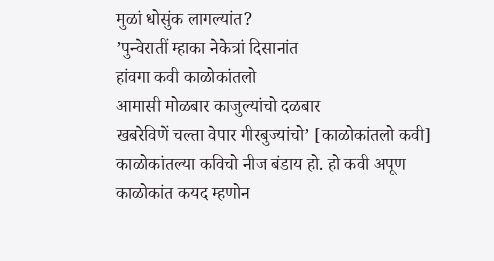मुळां धोसुंक लागल्यांत?
’पुन्वेरातीं म्हाका नेकेत्रां दिसानांत
हांवगा कवी काळोकांतलो
आमासी मोळबार काजुल्यांचो दळबार
खबरेविणें चल्ता वेपार गीरबुज्यांचो’ [काळोकांतलो कवी]
काळोकांतल्या कविचो नीज बंडाय हो. हो कवी अपूण काळोकांत कयद म्हणोन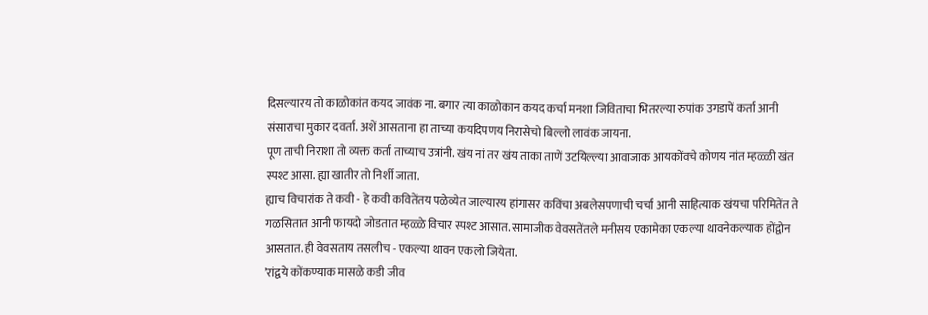दिसल्यारय तो काळोकांत कयद जावंक ना. बगार त्या काळोकान कयद कर्चा मनशा जिविताचा भितरल्या रुपांक उगडापें कर्ता आनी संसाराचा मुकार दवर्ता. अशें आसताना हा ताच्या कयदिपणय निरासेचो बिल्लो लावंक जायना.
पूण ताची निराशा तो व्यक्त कर्ता ताच्याच उत्रांनी. खंय नां तर खंय ताका ताणें उटयिल्ल्या आवाजाक आयकोंवचे कोणय नांत म्हळ्ळी खंत स्पश्ट आसा. ह्या खातीर तो निर्शी जाता.
ह्याच विचारांक ते कवी - हे कवी कवितेंतय पळेव्येत जाल्यारय हांगासर कविंचा अबलेसपणाची चर्चा आनी साहित्याक खंयचा परिमितेंत ते गळसितात आनी फायदो जोडतात म्हळ्ळे विचार स्पश्ट आसात. सामाजीक वेवसतेंतले मनीसय एकामेका एकल्या थावनेकल्याक होंद्वोन आसतात. ही वेवसताय तसलीच - एकल्या थावन एकलो जियेता.
’रांद्वये कोंकण्याक मासळे कडी जीव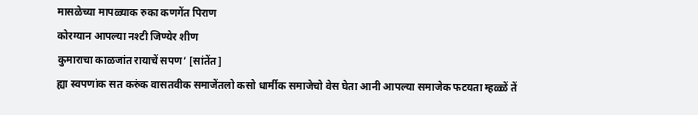मासळेच्या मापळ्याक रुका कणगेंत पिराण
कोरग्यान आपल्या नश्टी जिण्येर शीण
कुमाराचा काळजांत रायाचें सपण’ [सांतेंत]
ह्या स्वपणांक सत करुंक वासतवीक समाजेंतलो कसो धार्मीक समाजेचो वेस घेता आनी आपल्या समाजेक फटयता म्हळ्ळें तें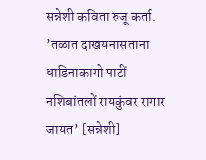सन्नेशी कविता रुजू कर्ता.
’तळात दाखयनासताना धाडिनाकागो पाटीं
नशिबांतलों रायकुंवर रागार जायत’ [सन्नेशी]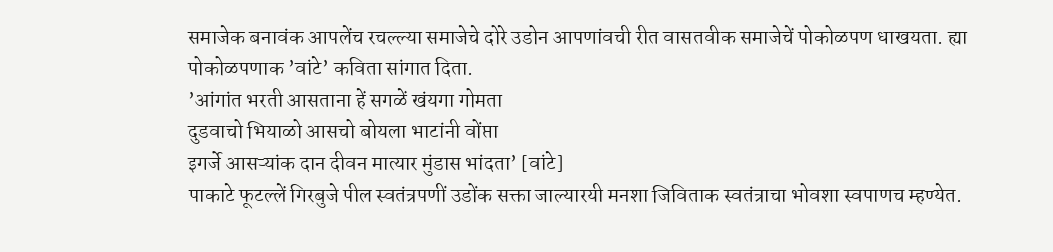समाजेक बनावंक आपलेंच रचल्ल्या समाजेचे दोरे उडोन आपणांवची रीत वासतवीक समाजेचें पोकोळपण धाखयता. ह्या पोकोळपणाक ’वांटे’ कविता सांगात दिता.
’आंगांत भरती आसताना हें सगळें खंयगा गोमता
दुडवाचो भियाळो आसचो बोयला भाटांनी वोंप्ता
इगर्जे आसऱ्यांक दान दीवन मात्यार मुंडास भांदता’ [वांटे]
पाकाटे फूटल्लें गिरबुजे पील स्वतंत्रपणीं उडोंक सक्ता जाल्यारयी मनशा जिविताक स्वतंत्राचा भोवशा स्वपाणच म्हण्येत.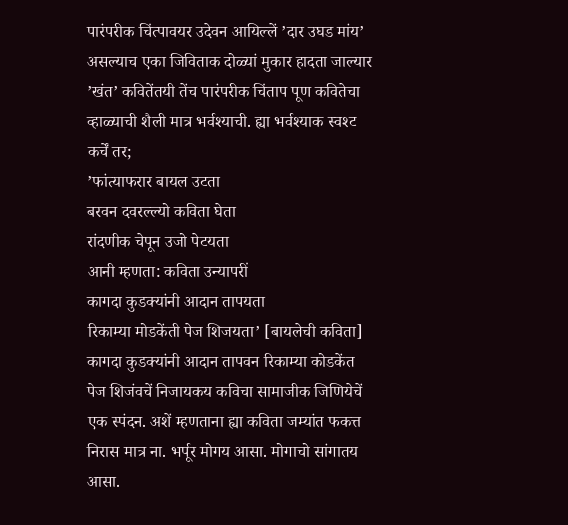पारंपरीक चिंत्पावयर उदेवन आयिल्लें ’दार उघड मांय’ असल्याच एका जिविताक दोळ्यां मुकार हादता जाल्यार ’खंत’ कवितेंतयी तेंच पारंपरीक चिंताप पूण कवितेचा व्हाळ्याची शैली मात्र भर्वश्याची. ह्या भर्वश्याक स्वश्ट कर्चें तर;
’फांत्याफरार बायल उटता
बरवन दवरल्ल्यो कविता घेता
रांदणीक चेपून उजो पेटयता
आनी म्हणता: कविता उन्यापरीं
कागदा कुडक्यांनी आदान तापयता
रिकाम्या मोडकेंती पेज शिजयता’ [बायलेची कविता]
कागदा कुडक्यांनी आदान तापवन रिकाम्या कोडकेंत पेज शिजंवचें निजायकय कविचा सामाजीक जिणियेचें एक स्पंदन. अशें म्हणताना ह्या कविता जम्यांत फकत्त निरास मात्र ना. भर्पूर मोगय आसा. मोगाचो सांगातय आसा.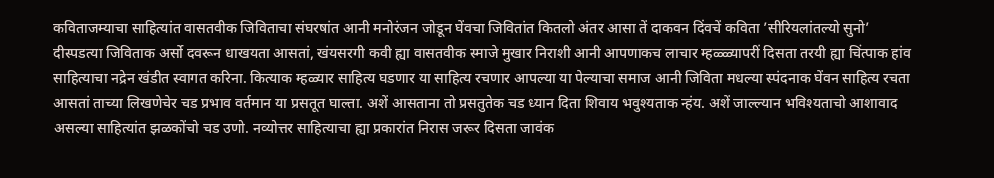कविताजम्याचा साहित्यांत वासतवीक जिविताचा संघरषांत आनी मनोरंजन जोडून घेंवचा जिवितांत कितलो अंतर आसा तें दाकवन दिंवचें कविता ’सीरियलांतल्यो सुनो’ दीस्पडत्या जिविताक अर्सो दवरून धाखयता आसतां, खंयसरगी कवी ह्या वासतवीक स्माजे मुखार निराशी आनी आपणाकच लाचार म्हळ्ळ्यापरीं दिसता तरयी ह्या चिंत्पाक हांव साहित्याचा नद्रेन खंडीत स्वागत करिना. कित्याक म्हळ्यार साहित्य घडणार या साहित्य रचणार आपल्या या पेल्याचा समाज आनी जिविता मधल्या स्पंदनाक घेंवन साहित्य रचता आसतां ताच्या लिखणेचेर चड प्रभाव वर्तमान या प्रसतूत घाल्ता. अशें आसताना तो प्रसतुतेक चड ध्यान दिता शिवाय भवुश्यताक न्हंय. अशें जाल्ल्यान भविश्यताचो आशावाद असल्या साहित्यांत झळकोंचो चड उणो. नव्योत्तर साहित्याचा ह्या प्रकारांत निरास जरूर दिसता जावंक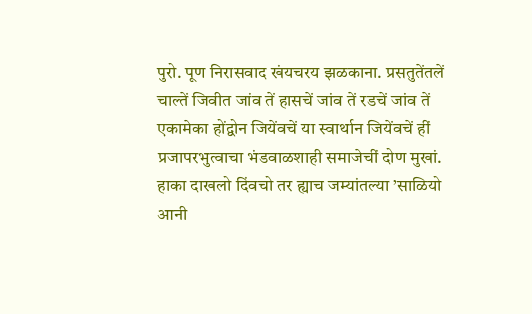पुरो. पूण निरासवाद खंयचरय झळकाना. प्रसतुतेंतलें चाल्तें जिवीत जांव तें हासचें जांव तें रडचें जांव तें एकामेका होंद्वोन जियेंवचें या स्वार्थान जियेंवचें हीं प्रजापरभुत्वाचा भंडवाळशाही समाजेचीं दोण मुखां.
हाका दाखलो दिंवचो तर ह्याच जम्यांतल्या ’साळियो आनी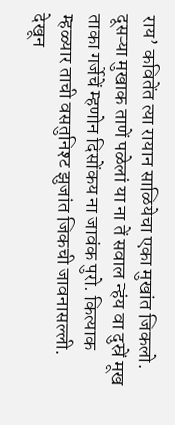राय’ कवितेंत त्या रायान साळियेचा एका मुखांत जिकलो. दूसऱ्या मुखाक ताणें पळेलां या ना तें सवाल न्हंय वा दुस्रें मूख ताका गर्जेचें म्हणोन दिसोंकय ना जावंक पुरो. कित्याक म्हळ्यार ताची वसतुनिश्ट झुजांत जिकची जावनासल्ली. देखून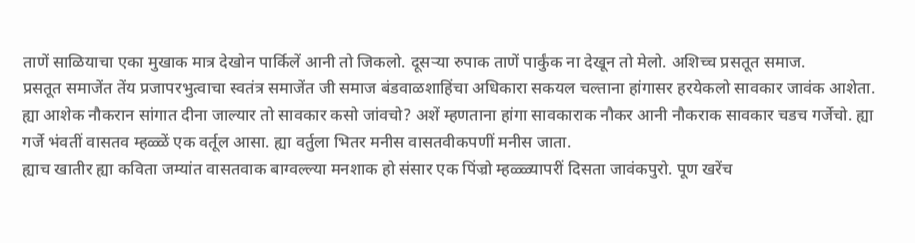ताणें साळियाचा एका मुखाक मात्र देखोन पार्किलें आनी तो जिकलो. दूसऱ्या रुपाक ताणें पार्कुंक ना देखून तो मेलो. अशिच्च प्रसतूत समाज.
प्रसतूत समाजेंत तेंय प्रजापरभुत्वाचा स्वतंत्र समाजेंत जी समाज बंडवाळशाहिंचा अधिकारा सकयल चल्ताना हांगासर हरयेकलो सावकार जावंक आशेता. ह्या आशेक नौकरान सांगात दीना जाल्यार तो सावकार कसो जांवचो? अशें म्हणताना हांगा सावकाराक नौकर आनी नौकराक सावकार चडच गर्जेचो. ह्या गर्जे भंवतीं वासतव म्हळ्ळें एक वर्तूल आसा. ह्या वर्तुला भितर मनीस वासतवीकपणीं मनीस जाता.
ह्याच खातीर ह्या कविता जम्यांत वासतवाक बाग्वल्ल्या मनशाक हो संसार एक पिंज्रो म्हळ्ळ्यापरीं दिसता जावंकपुरो. पूण खरेंच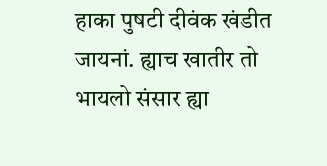हाका पुषटी दीवंक खंडीत जायनां. ह्याच खातीर तो भायलो संसार ह्या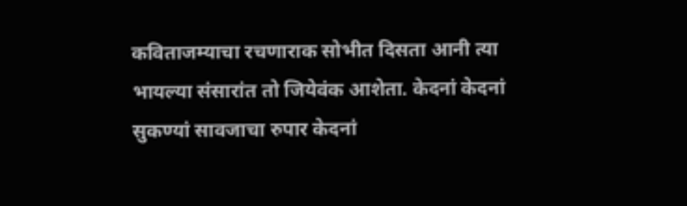कविताजम्याचा रचणाराक सोभीत दिसता आनी त्या भायल्या संसारांत तो जियेवंक आशेता. केदनां केदनां सुकण्यां सावजाचा रुपार केदनां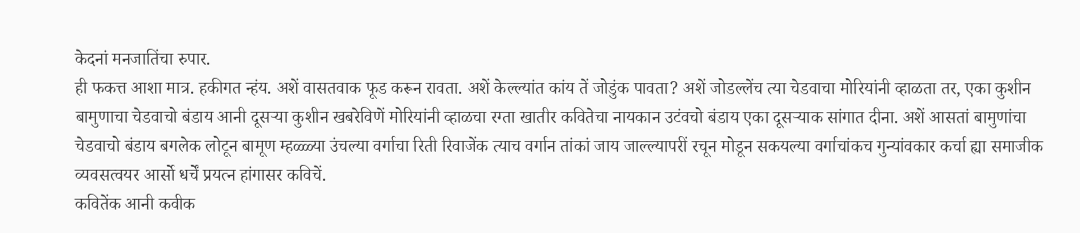केदनां मनजातिंचा रुपार.
ही फकत्त आशा मात्र. हकीगत न्हंय. अशें वासतवाक फूड करून रावता. अशें केल्ल्यांत कांय तें जोडुंक पावता? अशें जोडल्लेंच त्या चेडवाचा मोरियांनी व्हाळता तर, एका कुशीन बामुणाचा चेडवाचो बंडाय आनी दूसऱ्या कुशीन खबरेविणें मोरियांनी व्हाळचा रग्ता खातीर कवितेचा नायकान उटंवचो बंडाय एका दूसऱ्याक सांगात दीना. अशें आसतां बामुणांचा चेडवाचो बंडाय बगलेक लोटून बामूण म्हळ्ळ्या उंचल्या वर्गाचा रिती रिवाजेंक त्याच वर्गान तांकां जाय जाल्ल्यापरीं रचून मोडून सकयल्या वर्गाचांकच गुन्यांवकार कर्चा ह्या समाजीक व्यवसत्वयर आर्सो धर्चें प्रयत्न हांगासर कविचें.
कवितेंक आनी कवीक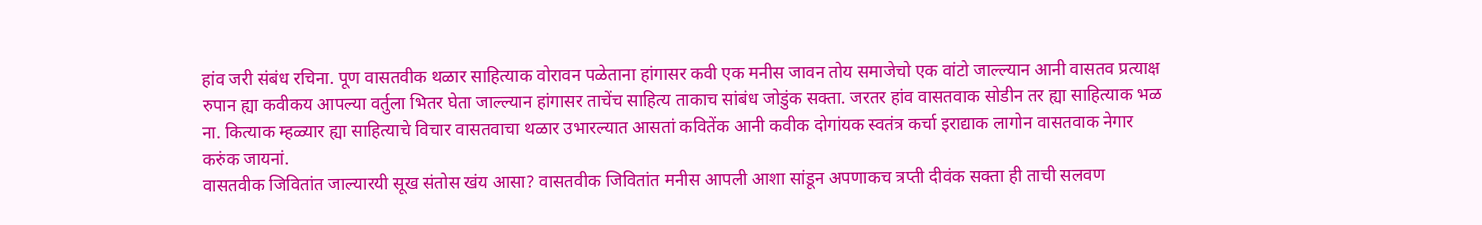हांव जरी संबंध रचिना. पूण वासतवीक थळार साहित्याक वोरावन पळेताना हांगासर कवी एक मनीस जावन तोय समाजेचो एक वांटो जाल्ल्यान आनी वासतव प्रत्याक्ष रुपान ह्या कवीकय आपल्या वर्तुला भितर घेता जाल्ल्यान हांगासर ताचेंच साहित्य ताकाच सांबंध जोडुंक सक्ता. जरतर हांव वासतवाक सोडीन तर ह्या साहित्याक भळ ना. कित्याक म्हळ्यार ह्या साहित्याचे विचार वासतवाचा थळार उभारल्यात आसतां कवितेंक आनी कवीक दोगांयक स्वतंत्र कर्चा इराद्याक लागोन वासतवाक नेगार करुंक जायनां.
वासतवीक जिवितांत जाल्यारयी सूख संतोस खंय आसा? वासतवीक जिवितांत मनीस आपली आशा सांडून अपणाकच त्रप्ती दीवंक सक्ता ही ताची सलवण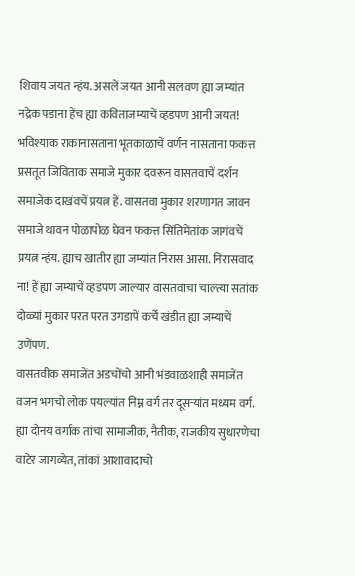शिवाय जयत न्हंय. असलें जयत आनी सलवण ह्या जम्यांत नद्रेक पडाना हेंच ह्या कविताजम्याचें व्हडपण आनी जयत!
भविश्याक राकानासताना भूतकाळाचें वर्णन नासताना फकत्त प्रसतूत जिविताक समाजे मुकार दवरून वासतवाचें दर्शन समाजेक दाखंवचें प्रयत्न हें. वासतवा मुकार शरणागत जावन समाजे थावन पोळापोळ घेवन फकत्त सिंतिमेंतांक जागंवचें प्रयत्न न्हंय. ह्याच खातीर ह्या जम्यांत निरास आसा. निरासवाद ना! हें ह्या जम्याचें व्हडपण जाल्यार वासतवाचा चाल्त्या सतांक दोळ्यां मुकार परत परत उगडापें कर्चें खंडीत ह्या जम्याचें उणेंपण.
वासतवीक समाजेंत अडचोंचो आनी भंडवाळशाही समाजेंत वजन भगचो लोक पयल्यांत निम्न वर्ग तर दूसऱ्यांत मध्यम वर्ग. ह्या दोनय वर्गाक तांचा सामाजीक, नैतीक, राजकीय सुधारणेचा वाटेर जागव्येत, तांकां आशावादाचो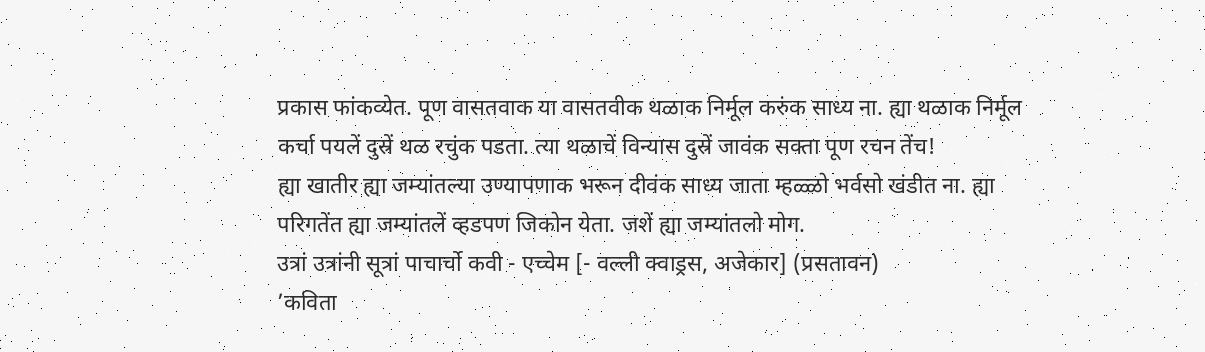प्रकास फांकव्येत. पूण वासतवाक या वासतवीक थळाक निर्मूल करुंक साध्य ना. ह्या थळाक निर्मूल कर्चा पयलें दुस्रें थळ रचुंक पडता. त्या थळाचें विन्यास दुस्रें जावंक सक्ता पूण रचन तेंच!
ह्या खातीर ह्या जम्यांतल्या उण्यापणाक भरून दीवंक साध्य जाता म्हळ्ळो भर्वसो खंडीत ना. ह्या परिगतेंत ह्या जम्यांतलें व्हडपण जिकोन येता. जशें ह्या जम्यांतलो मोग.
उत्रां उत्रांनी सूत्रां पाचार्चो कवी - एच्चेम [- वल्ली क्वाड्रस, अजेकार] (प्रसतावन)
’कविता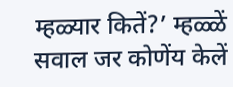म्हळ्यार कितें?’ म्हळ्ळें सवाल जर कोणेंय केलें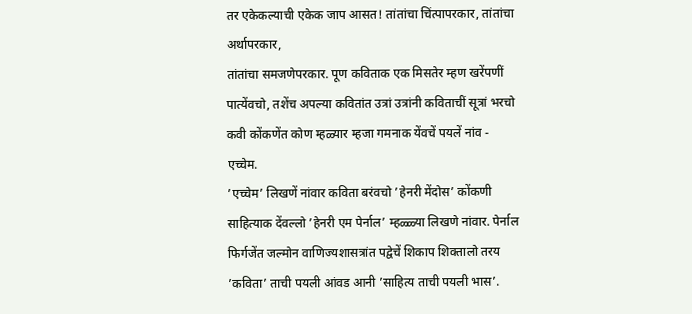तर एकेकल्याची एकेक जाप आसत! तांतांचा चिंत्पापरकार, तांतांचा अर्थापरकार,
तांतांचा समजणेपरकार. पूण कविताक एक मिसतेर म्हण खरेंपणीं पात्येंवचो, तशेंच अपल्या कवितांत उत्रां उत्रांनी कविताचीं सूत्रां भरचो कवी कोंकणेंत कोण म्हळ्यार म्हजा गमनाक येंवचें पयलें नांव - एच्चेम.
’एच्चेम’ लिखणें नांवार कविता बरंवचो ’हेनरी मेंदोस’ कोंकणी साहित्याक देंवल्लो ’हेनरी एम पेर्नाल’ म्हळ्ळ्या लिखणे नांवार. पेर्नाल फिर्गजेंत जल्मोन वाणिज्यशासत्रांत पद्वेचें शिकाप शिक्तालो तरय ’कविता’ ताची पयली आंवड आनी ’साहित्य ताची पयली भास’.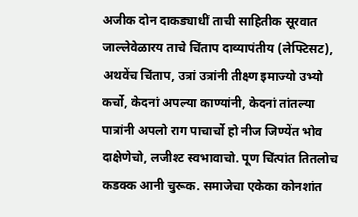अजीक दोन दाकड्याधीं ताची साहितीक सूरवात जाल्लेवेळारय ताचे चिंताप दाव्यापंतीय (लेफ्टिसट), अथवेंच चिंताप, उत्रां उत्रांनी तीक्ष्ण इमाज्यो उभ्यो कर्चो, केदनां अपल्या काण्यांनी, केदनां तांतल्या पात्रांनी अपलो राग पाचार्चो हो नीज जिण्येंत भोव दाक्षेणेचो, लजीश्ट स्वभावाचो. पूण चिंत्पांत तितलोच कडक्क आनी चुरूक. समाजेचा एकेका कोनशांत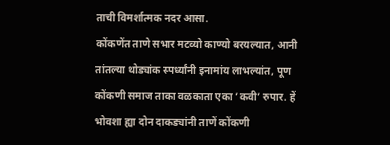ताची विमर्शात्मक नदर आसा.
कोंकणेंत ताणे सभार मटव्यो काण्यो बरयल्यात, आनी तांतल्या थोड्यांक स्पर्ध्यांनी इनामांय लाभल्यांत, पूण कोंकणी समाज ताका वळकाता एका ’कवी’ रुपार. हें भोवशा ह्या दोन दाकड्यांनी ताणें कोंकणी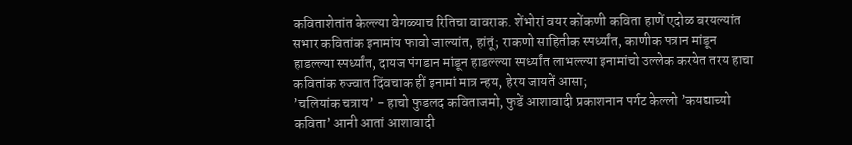कविताशेतांत केल्ल्या वेगळ्याच रितिचा वावराक. शेंभोरां वयर कोंकणी कविता हाणें एदोळ बरयल्यांत सभार कवितांक इनामांय फावो जाल्यांत, हांतूं; राकणो साहितीक स्पर्ध्यांत, काणीक पत्रान मांडून हाडल्ल्या स्पर्ध्यांत, दायज पंगडान मांडून हाडल्ल्या स्पर्ध्यांत लाभल्ल्या इनामांचो उल्लेक करयेत तरय हाचा कवितांक रुज्वात दिंवचाक हीं इनामां मात्र न्हय, हेरय जायतें आसा;
’चलियांक चत्राय’ - हाचो फुडलद कविताजमो, फुडें आशावादी प्रकाशनान पर्गट केल्लो ’कयद्याच्यो कविता’ आनी आतां आशावादी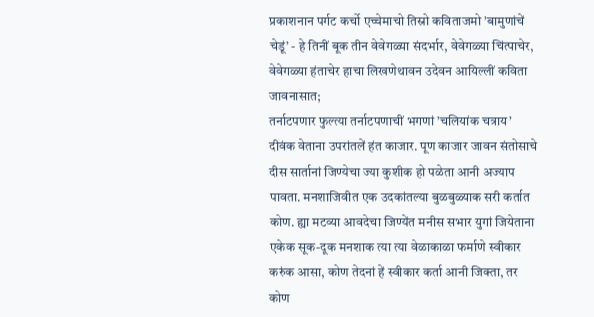प्रकाशनान पर्गट कर्चो एच्चेमाचो तिस्रो कविताजमो ’बामुणांचें चेडूं’ - हे तिनीं बूक तीन वेवेगळ्या संदर्भार, वेवेगळ्या चिंत्पाचेर, वेवेगळ्या हंताचेर हाचा लिखणेथावन उदेवन आयिल्लीं कविता जावनासात;
तर्नाटपणार फुल्त्या तर्नाटपणाचीं भगणां ’चलियांक चत्राय’ दीवंक वेताना उपरांतलें हंत काजार. पूण काजार जावन संतोसाचे दीस सार्तानां जिण्येचा ज्या कुशीक हो पळेता आनी अज्याप पावता. मनशाजिवीत एक उदकांतल्या बुळबुळ्याक सरी कर्तात कोण. ह्या मटव्या आवदेचा जिण्येंत मनीस सभार युगां जियेताना एकेक सूक-दूक मनशाक त्या त्या वेळाकाळा फर्माणे स्वीकार करुंक आसा, कोण तेदनां हें स्वीकार कर्ता आनी जिक्ता, तर कोण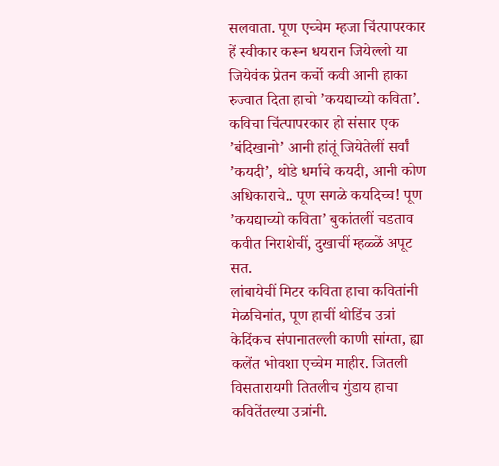सलवाता. पूण एच्चेम म्हजा चिंत्पापरकार हें स्वीकार करून धयरान जियेल्लो या जियेवंक प्रेतन कर्चो कवी आनी हाका रुज्वात दिता हाचो ’कयद्याच्यो कविता’.
कविचा चिंत्पापरकार हो संसार एक ’बंदिखानो’ आनी हांतूं जियेतेलीं सर्वां ’कयदी’, थोडे धर्माचे कयदी, आनी कोण अधिकाराचे.. पूण सगळे कयदिच्च! पूण ’कयद्याच्यो कविता’ बुकांतलीं चडताव कवीत निराशेचीं, दुखाचीं म्हळ्ळें अपूट सत.
लांबायेचीं मिटर कविता हाचा कवितांनी मेळचिनांत, पूण हाचीं थोडिंच उत्रां केदिंकच संपानातल्ली काणी सांग्ता, ह्या कलेंत भोवशा एच्चेम माहीर. जितली विसतारायगी तितलीच गुंडाय हाचा कवितेंतल्या उत्रांनी.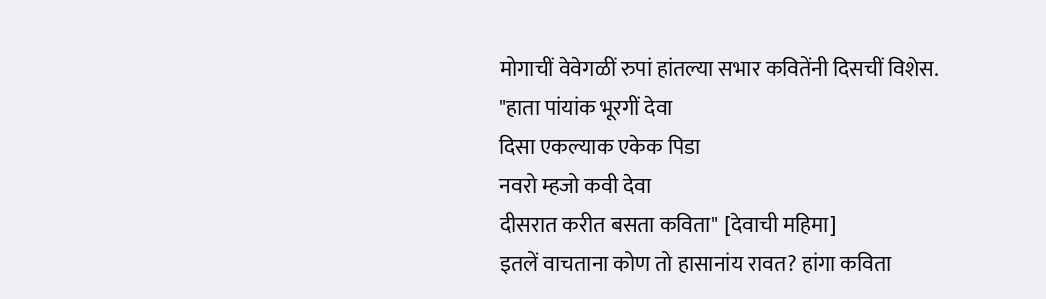मोगाचीं वेवेगळीं रुपां हांतल्या सभार कवितेंनी दिसचीं विशेस.
"हाता पांयांक भूरगीं देवा
दिसा एकल्याक एकेक पिडा
नवरो म्हजो कवी देवा
दीसरात करीत बसता कविता" [देवाची महिमा]
इतलें वाचताना कोण तो हासानांय रावत? हांगा कविता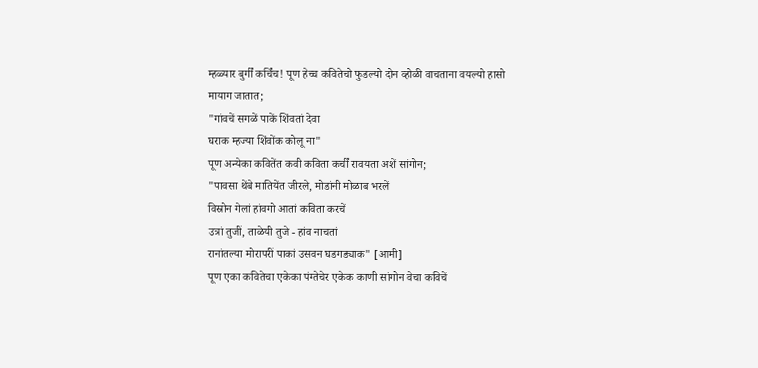म्हळ्यार बुर्गीं कर्चिंच! पूण हेच्च कवितेचो फुडल्यो दोन व्होळी वाचताना वयल्यो हासो मायाग जातात;
"गांवचें सगळें पाकें शिंवतां देवा
घराक म्हज्या शिंवोंक कोलू ना"
पूण अन्येका कवितेंत कवी कविता कर्चीं रावयता अशें सांगोन;
"पावसा थेंबे मातियेंत जीरले, मोडांनी मोळाब भरलें
विस्रोन गेलां हांवगो आतां कविता करचें
उत्रां तुजीं, ताळेयी तुजे - हांव नाचतां
रानांतल्या मोरापरीं पाकां उसवन घडगड्याक" [आमी]
पूण एका कवितेचा एकेका पंग्तेचेर एकेक काणी सांगोन वेचा कविचें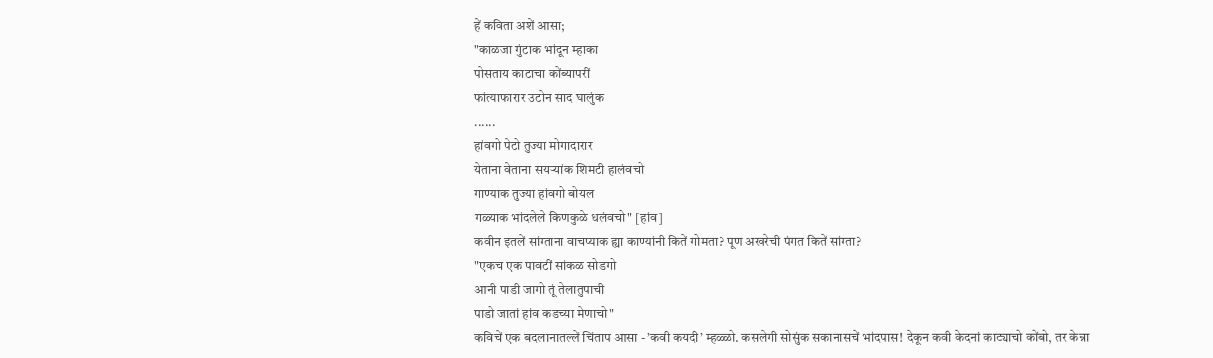हें कविता अशें आसा;
"काळजा गुंटाक भांदून म्हाका
पोसताय काटाचा कोंब्यापरीं
फांत्याफारार उटोन साद घालुंक
......
हांवगो पेटो तुज्या मोगादारार
येताना वेताना सयऱ्यांक शिमटी हालंवचो
गाण्याक तुज्या हांवगो बोयल
गळ्याक भांदलेले किणकुळे धलंवचो" [हांव]
कवीन इतलें सांग्ताना वाचप्याक ह्या काण्यांनी कितें गोमता? पूण अखरेची पंगत कितें सांग्ता?
"एकच एक पावटीं सांकळ सोडगो
आनी पाडी जागो तूं तेलातुपाची
पाडो जातां हांव कडच्या मेणाचो"
कविचें एक बदलानातल्लें चिंताप आसा - ’कवी कयदी’ म्हळ्ळो. कसलेगी सोसुंक सकानासचें भांदपास! देकून कवी केदनां काट्याचो कोंबो, तर केन्ना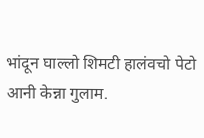भांदून घाल्लो शिमटी हालंवचो पेटो आनी केन्ना गुलाम.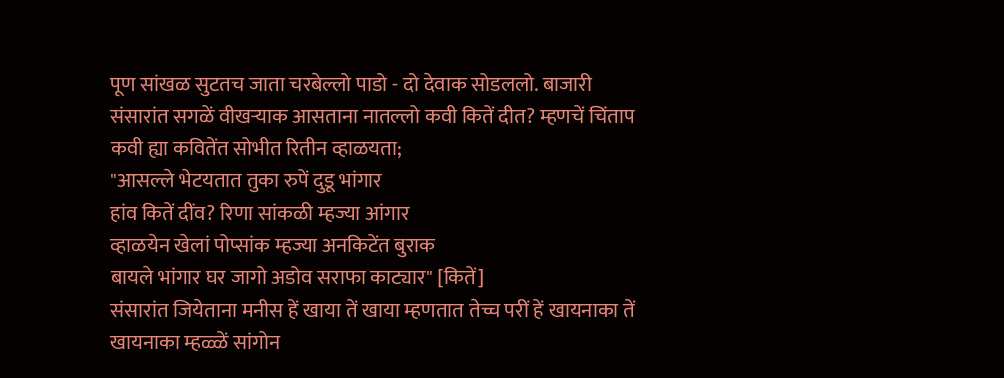पूण सांखळ सुटतच जाता चरबेल्लो पाडो - दो देवाक सोडललो. बाजारी संसारांत सगळें वीखऱ्याक आसताना नातल्लो कवी कितें दीत? म्हणचें चिंताप कवी ह्या कवितेंत सोभीत रितीन व्हाळयता;
"आसल्ले भेटयतात तुका रुपें दुडू भांगार
हांव कितें दींव? रिणा सांकळी म्हज्या आंगार
व्हाळयेन खेलां पोप्सांक म्हज्या अनकिटेंत बुराक
बायले भांगार घर जागो अडोव सराफा काट्यार" [कितें]
संसारांत जियेताना मनीस हें खाया तें खाया म्हणतात तेच्च परीं हें खायनाका तें खायनाका म्हळ्ळें सांगोन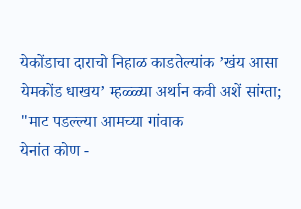येकोंडाचा दाराचो निहाळ काडतेल्यांक ’खंय आसा येमकोंड धाखय’ म्हळ्ळ्या अर्थान कवी अशें सांग्ता;
"माट पडल्ल्या आमच्या गांवाक
येनांत कोण -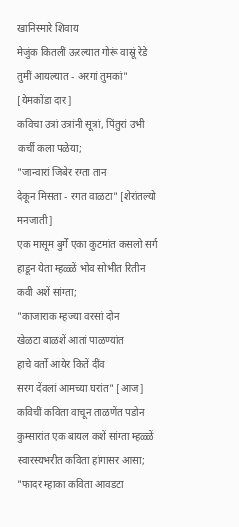खानिस्मारे शिवाय
मेजुंक कितलीं ऊरल्यात गोरूं वास्रूं रेडे
तुमीं आयल्यात - अरगां तुमकां" [येमकोंडा दार]
कविचा उत्रां उत्रांनी सूत्रां, पिंतुरां उभी कर्ची कला पळेया;
"जान्वारां जिबेर रग्ता तान
देकून मिसता - रगत वाळटा" [शेरांतल्यो मनजाती]
एक मासूम बुर्गें एका कुटमांत कसलो सर्ग हाडून येता म्हळ्ळें भोव सोभीत रितीन कवी अशें सांग्ता;
"काजाराक म्हज्या वरसां दोन
खेळटा बाळशें आतां पाळण्यांत
हाचे वर्तो आयेर कितें दींव
सरग देंवलां आमच्या घरांत" [आज]
कविचीं कविता वाचून ताळणेंत पडोन कुम्सारांत एक बायल कशें सांग्ता म्हळ्ळें स्वारस्यभरीत कविता हांगासर आसा;
"फादर म्हाका कविता आवडटा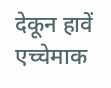देकून हावें एच्चेमाक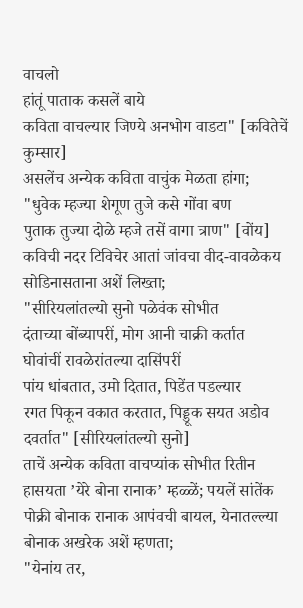वाचलो
हांतूं पाताक कसलें बाये
कविता वाचल्यार जिण्ये अनभोग वाडटा" [कवितेचें कुम्सार]
असलेंच अन्येक कविता वाचुंक मेळता हांगा;
"धुवेक म्हज्या शेगूण तुजे कसे गोंवा बण
पुताक तुज्या दोळे म्हजे तसें वागा त्राण" [वोंय]
कविची नदर टिविचेर आतां जांवचा वीद-वावळेकय सोडिनासताना अशें लिख्ता;
"सीरियलांतल्यो सुनो पळेवंक सोभीत
दंताच्या बोंब्यापरीं, मोग आनी चाक्री कर्तात
घोवांचीं रावळेरांतल्या दासिंपरीं
पांय धांबतात, उमो दितात, पिडेंत पडल्यार
रगत पिकून वकात करतात, पिड्डूक सयत अडोव दवर्तात" [सीरियलांतल्यो सुनो]
ताचें अन्येक कविता वाचप्यांक सोभीत रितीन हासयता ’येरे बोना रानाक’ म्हळ्ळें; पयलें सांतेंक पोक्री बोनाक रानाक आपंवची बायल, येनातल्ल्या बोनाक अखरेक अशें म्हणता;
"येनांय तर,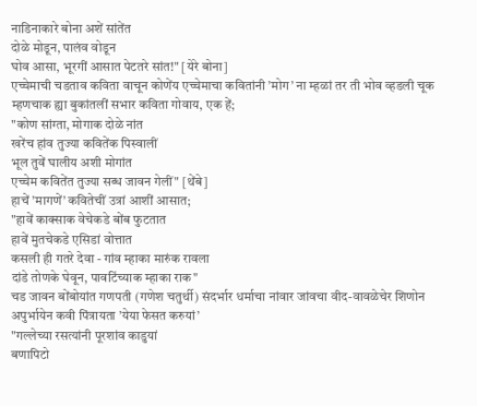नाडिनाकारे बोना अशें सांतेंत
दोळे मोडून, पालंव वोडून
घोव आसा, भूरगीं आसात पेटतरे सांत!" [येरे बोना]
एच्चेमाची चडताव कविता वाचून कोणेंय एच्चेमाचा कवितांनी ’मोग’ ना म्हळां तर ती भोव व्हडली चूक म्हणचाक ह्या बुकांतलीं सभार कविता गोवाय, एक हें;
"कोण सांग्ता, मोगाक दोळे नांत
खरेंच हांव तुज्या कवितेंक पिस्वालीं
भूल तुवें घालीय अशी मोगांत
एच्चेम कवितेंत तुज्या सब्ध जावन गेलीं" [थेंबे]
हाचें ’मागणें’ कवितेचीं उत्रां आशीं आसात;
"हावें काक्साक वेचेकडे बोंब फुटतात
हावें मुतचेकडे एसिडां वोत्तात
कसली ही गतरे देवा - गांव म्हाका मारुंक रावला
दांडे तोणके घेवून, पावटिंच्याक म्हाका राक"
चड जावन बोंबोयांत गणपती (गणेश चतुर्थी) संदर्भार धर्माचा नांवार जांवचा वीद-वावळेचेर शिणोन अपुर्भायेन कवी पिंत्रायता ’येया फेसत करुयां’
"गल्लेच्या रसत्यांनी पूरशांव काडुयां
बणापिटो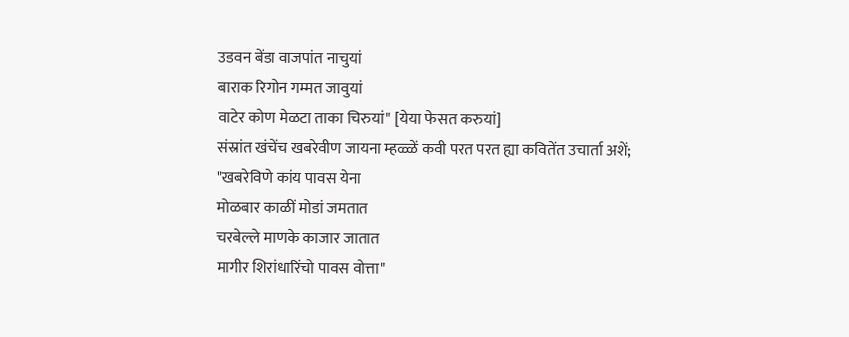उडवन बेंडा वाजपांत नाचुयां
बाराक रिगोन गम्मत जावुयां
वाटेर कोण मेळटा ताका चिरुयां" [येया फेसत करुयां]
संस्रांत खंचेंच खबरेवीण जायना म्हळ्ळें कवी परत परत ह्या कवितेंत उचार्ता अशें;
"खबरेविणे कांय पावस येना
मोळबार काळीं मोडां जमतात
चरबेल्ले माणके काजार जातात
मागीर शिरांधारिंचो पावस वोत्ता"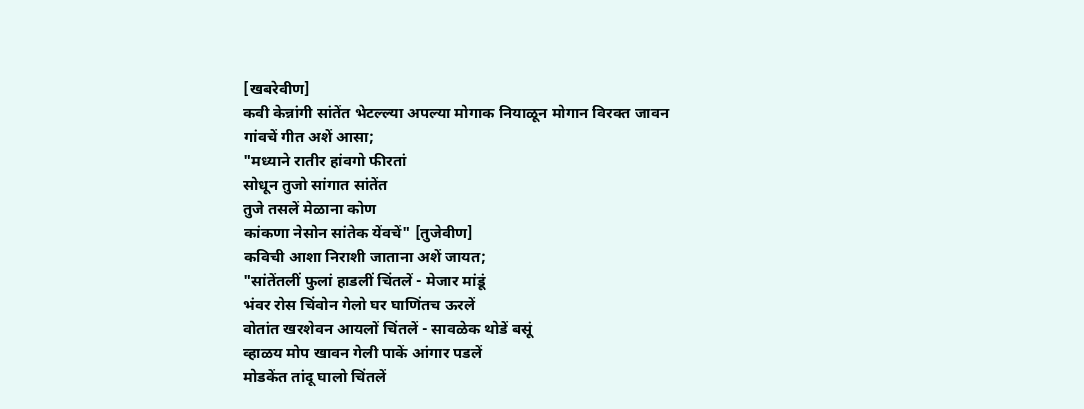[खबरेवीण]
कवी केन्नांगी सांतेंत भेटल्ल्या अपल्या मोगाक नियाळून मोगान विरक्त जावन गांवचें गीत अशें आसा;
"मध्याने रातीर हांवगो फीरतां
सोधून तुजो सांगात सांतेंत
तुजे तसलें मेळाना कोण
कांकणा नेसोन सांतेक येंवचें" [तुजेवीण]
कविची आशा निराशी जाताना अशें जायत;
"सांतेंतलीं फुलां हाडलीं चिंतलें - मेजार मांडूं
भंवर रोस चिंवोन गेलो घर घाणिंतच ऊरलें
वोतांत खरशेवन आयलों चिंतलें - सावळेक थोडें बसूं
व्हाळय मोप खावन गेली पाकें आंगार पडलें
मोडकेंत तांदू घालो चिंतलें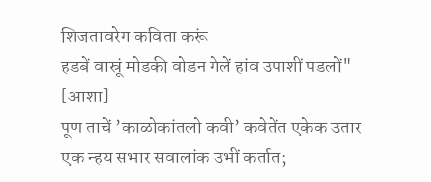शिजतावरेग कविता करूं
हडबें वास्रूं मोडकी वोडन गेलें हांव उपाशीं पडलों" [आशा]
पूण ताचें ’काळोकांतलो कवी’ कवेतेंत एकेक उतार एक न्हय सभार सवालांक उभीं कर्तात;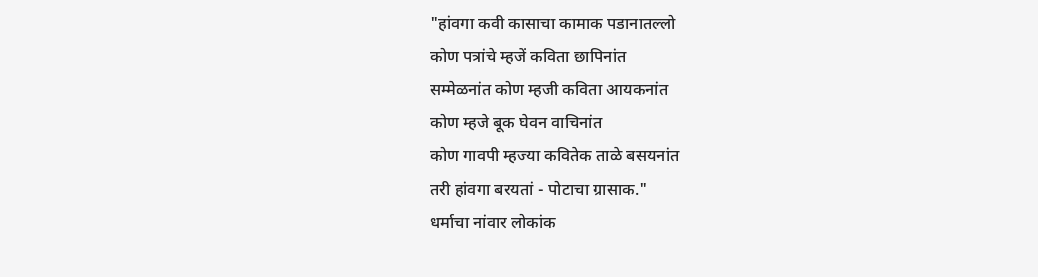"हांवगा कवी कासाचा कामाक पडानातल्लो
कोण पत्रांचे म्हजें कविता छापिनांत
सम्मेळनांत कोण म्हजी कविता आयकनांत
कोण म्हजे बूक घेवन वाचिनांत
कोण गावपी म्हज्या कवितेक ताळे बसयनांत
तरी हांवगा बरयतां - पोटाचा ग्रासाक."
धर्माचा नांवार लोकांक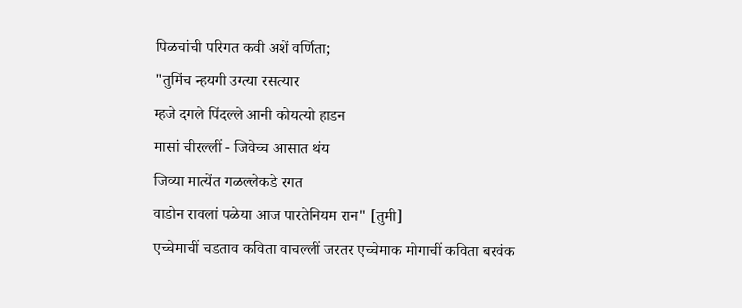पिळचांची परिगत कवी अशें वर्णिता;
"तुमिंच न्हयगी उग्त्या रसत्यार
म्हजे दगले पिंदल्ले आनी कोयत्यो हाडन
मासां चीरल्लीं - जिवेच्च आसात थंय
जिव्या मात्येंत गळल्लेकडे रगत
वाडोन रावलां पळेया आज पारतेनियम रान" [तुमी]
एच्चेमाचीं चडताव कविता वाचल्लीं जरतर एच्चेमाक मोगाचीं कविता बरवंक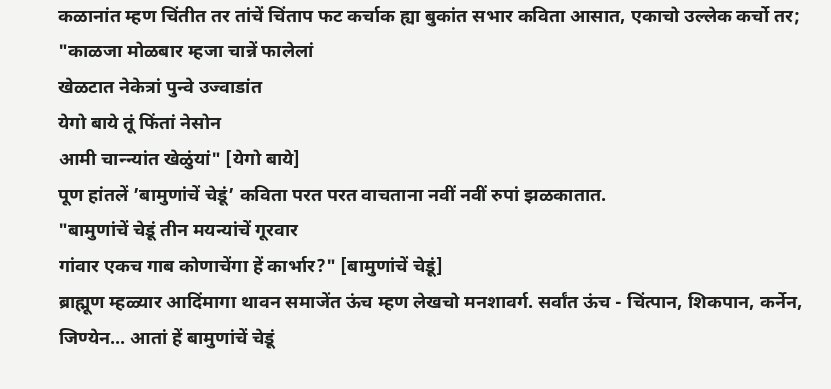कळानांत म्हण चिंतीत तर तांचें चिंताप फट कर्चाक ह्या बुकांत सभार कविता आसात, एकाचो उल्लेक कर्चो तर;
"काळजा मोळबार म्हजा चान्नें फालेलां
खेळटात नेकेत्रां पुन्वे उज्वाडांत
येगो बाये तूं फिंतां नेसोन
आमी चान्न्यांत खेळुंयां" [येगो बाये]
पूण हांतलें ’बामुणांचें चेडूं’ कविता परत परत वाचताना नवीं नवीं रुपां झळकातात.
"बामुणांचें चेडूं तीन मयन्यांचें गूरवार
गांवार एकच गाब कोणाचेंगा हें कार्भार?" [बामुणांचें चेडूं]
ब्राह्मूण म्हळ्यार आदिंमागा थावन समाजेंत ऊंच म्हण लेखचो मनशावर्ग. सर्वांत ऊंच - चिंत्पान, शिकपान, कर्नेन, जिण्येन... आतां हें बामुणांचें चेडूं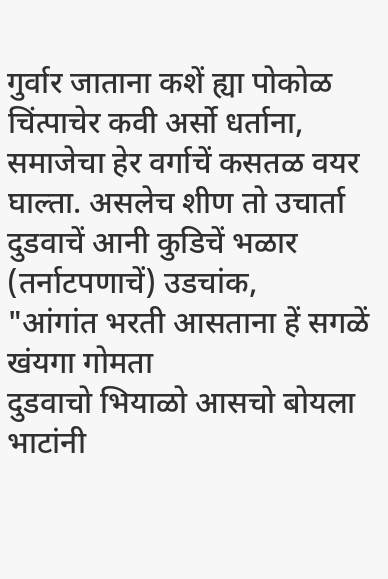गुर्वार जाताना कशें ह्या पोकोळ चिंत्पाचेर कवी अर्सो धर्ताना, समाजेचा हेर वर्गाचें कसतळ वयर घाल्ता. असलेच शीण तो उचार्ता दुडवाचें आनी कुडिचें भळार (तर्नाटपणाचें) उडचांक,
"आंगांत भरती आसताना हें सगळें खंयगा गोमता
दुडवाचो भियाळो आसचो बोयला भाटांनी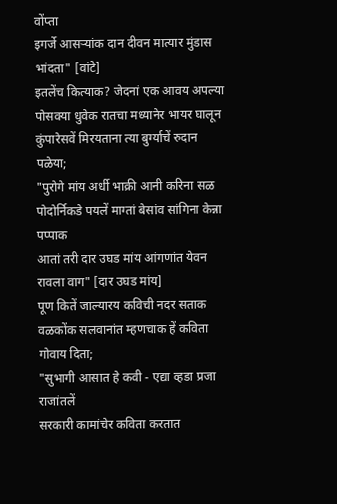वोंप्ता
इगर्जे आसऱ्यांक दान दीवन मात्यार मुंडास भांदता" [वांटे]
इतलेंच कित्याक? जेदनां एक आवय अपल्या पोसक्या धुवेक रातचा मध्यानेर भायर घालून कुंपारेसवें मिरयताना त्या बुर्ग्याचें रुदान पळेया;
"पुरोगे मांय अर्धी भाक्री आनी करिना सळ
पोदोर्निकडे पयलें माग्तां बेसांव सांगिना केन्ना पप्पाक
आतां तरी दार उघड मांय आंगणांत येवन रावला वाग" [दार उघड मांय]
पूण कितें जाल्यारय कविची नदर सताक वळकोंक सलवानांत म्हणचाक हें कविता गोवाय दिता;
"सुभागी आसात हे कवी - एद्या व्हडा प्रजा राजांतलें
सरकारी कामांचेर कविता करतात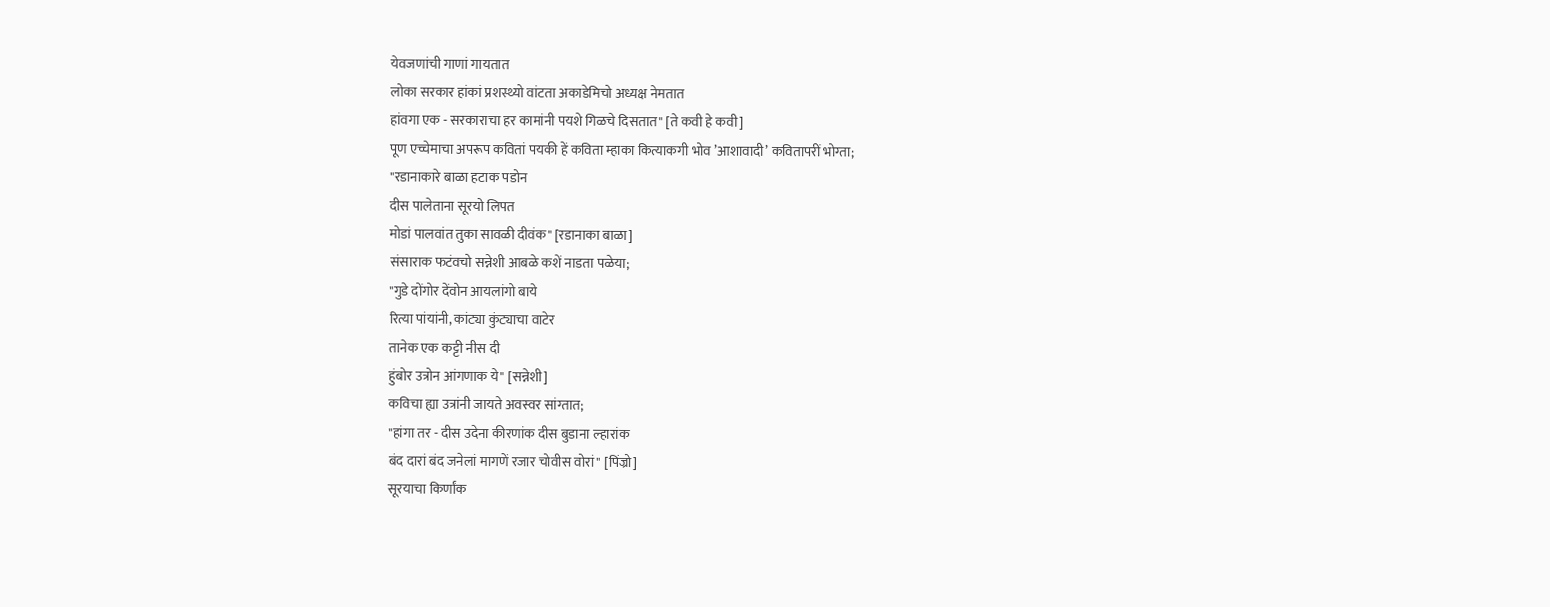येवजणांची गाणां गायतात
लोका सरकार हांकां प्रशस्थ्यो वांटता अकाडेमिचो अध्यक्ष नेमतात
हांवगा एक - सरकाराचा हर कामांनी पयशे गिळचे दिसतात" [ते कवी हे कवी]
पूण एच्चेमाचा अपरूप कवितां पयकी हें कविता म्हाका कित्याकगी भोव ’आशावादी’ कवितापरीं भोग्ता;
"रडानाकारे बाळा हटाक पडोन
दीस पालेताना सूरयो लिपत
मोडां पालवांत तुका सावळी दीवंक" [रडानाका बाळा]
संसाराक फटंवचो सन्नेशी आबळे कशें नाडता पळेया;
"गुडे दोंगोर देंवोन आयलांगो बाये
रित्या पांयांनी, कांट्या कुंट्याचा वाटेर
तानेक एक कट्टी नीस दी
हुंबोर उत्रोन आंगणाक ये" [सन्नेशी]
कविचा ह्या उत्रांनी जायते अवस्वर सांग्तात;
"हांगा तर - दीस उदेना कीरणांक दीस बुडाना ल्हारांक
बंद दारां बंद जनेलां मागणें रजार चोवीस वोरां" [पिंज्रो]
सूरयाचा किर्णांक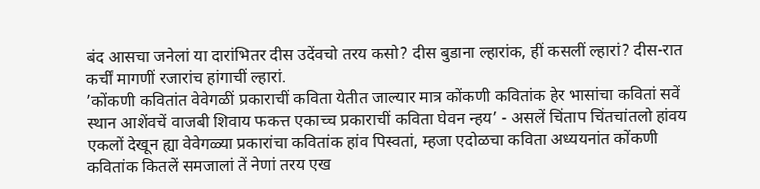बंद आसचा जनेलां या दारांभितर दीस उदेंवचो तरय कसो? दीस बुडाना ल्हारांक, हीं कसलीं ल्हारां? दीस-रात कर्चीं मागणीं रजारांच हांगाचीं ल्हारां.
’कोंकणी कवितांत वेवेगळीं प्रकाराचीं कविता येतीत जाल्यार मात्र कोंकणी कवितांक हेर भासांचा कवितां सवें स्थान आशेंवचें वाजबी शिवाय फकत्त एकाच्च प्रकाराचीं कविता घेवन न्हय’ - असलें चिंताप चिंतचांतलो हांवय एकलों देखून ह्या वेवेगळ्या प्रकारांचा कवितांक हांव पिस्वतां, म्हजा एदोळचा कविता अध्ययनांत कोंकणी कवितांक कितलें समजालां तें नेणां तरय एख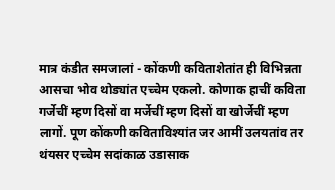मात्र कंडीत समजालां - कोंकणी कविताशेतांत ही विभिन्नता आसचा भोव थोड्यांत एच्चेम एकलो. कोणाक हाचीं कविता गर्जेचीं म्हण दिसों वा मर्जेचीं म्हण दिसों वा खोर्जेचीं म्हण लागों. पूण कोंकणी कविताविश्यांत जर आमीं उलयतांव तर थंयसर एच्चेम सदांकाळ उडासाक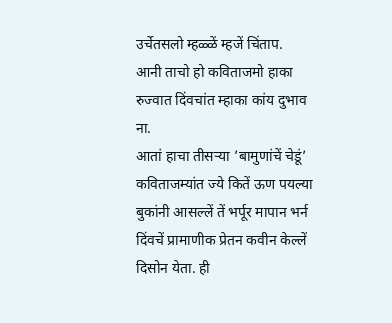उर्चेतसलो म्हळ्ळें म्हजें चिंताप.
आनी ताचो हो कविताजमो हाका रुज्वात दिंवचांत म्हाका कांय दुभाव ना.
आतां हाचा तीसऱ्या ’बामुणांचें चेडूं’ कविताजम्यांत ज्ये कितें ऊण पयल्या बुकांनी आसल्लें तें भर्पूर मापान भर्न दिंवचें प्रामाणीक प्रेतन कवीन केल्लें दिसोन येता. ही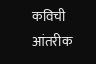कविची आंतरीक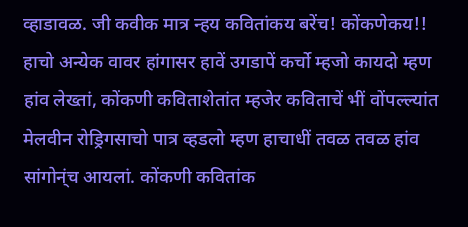व्हाडावळ. जी कवीक मात्र न्हय कवितांकय बरेंच! कोंकणेकय!! हाचो अन्येक वावर हांगासर हावें उगडापें कर्चो म्हजो कायदो म्हण हांव लेख्तां, कोंकणी कविताशेतांत म्हजेर कविताचें भीं वोंपल्ल्यांत मेलवीन रोड्रिगसाचो पात्र व्हडलो म्हण हाचाधीं तवळ तवळ हांव सांगोन्ंच आयलां. कोंकणी कवितांक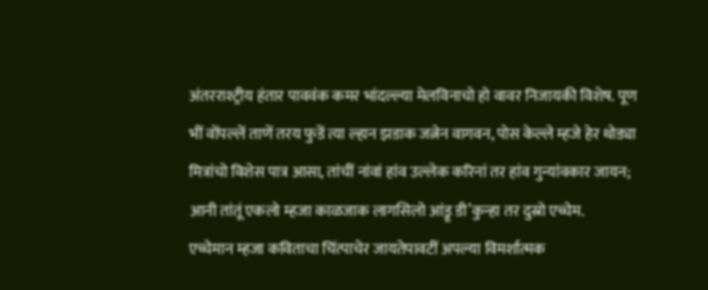अंतरराश्ट्रीय हंतार पाववंक कमर भांदल्ल्या मेलविनाचो हो वावर निजायकी विशेष. पूण भीं वोंपल्लें ताणें तरय फुडें त्या ल्हान झडाक जत्नेन वागवन, पोस केल्ले म्हजे हेर थोड्या मित्रांचो विशेस पात्र आसा, तांचीं नांवां हांव उल्लेक करिनां तर हांव गुन्यांवकार जायन; आनी तांतूं एकलो म्हजा काळजाक लागसिलो आंड्रू डी’कुन्हा तर दुस्रो एच्चेम.
एच्चेमान म्हजा कविताचा चिंत्पाचेर जायतेपावटीं अपल्या विमर्शात्मक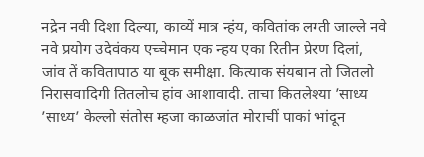नद्रेन नवी दिशा दिल्या, काव्यें मात्र न्हंय, कवितांक लग्ती जाल्ले नवे नवे प्रयोग उदेवंकय एच्चेमान एक न्हय एका रितीन प्रेरण दिलां, जांव तें कवितापाठ या बूक समीक्षा. कित्याक संयबान तो जितलो निरासवादिगी तितलोच हांव आशावादी. ताचा कितलेश्या ’साध्य ’साध्य’ केल्लो संतोस म्हजा काळजांत मोराचीं पाकां भांदून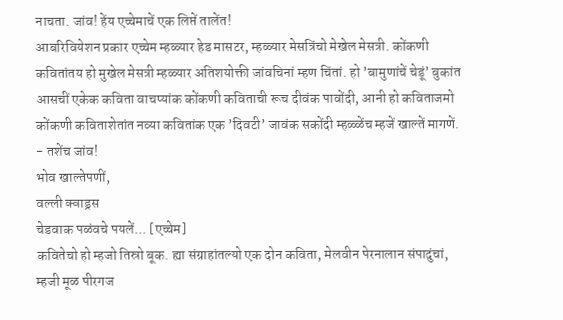नाचता. जांव! हेंय एच्चेमाचें एक लिप्तें तालेंत!
आबरिवियेशन प्रकार एच्चेम म्हळ्यार हेड मासटर, म्हळ्यार मेसत्रिंचो मेखेल मेसत्री. कोंकणी कवितांतय हो मुखेल मेसत्री म्हळ्यार अतिशयोक्ती जांवचिनां म्हण चिंतां. हो ’बामुणांचें चेडूं’ बुकांत आसचीं एकेक कविता वाचप्यांक कोंकणी कविताची रूच दीवंक पावोंदी, आनी हो कविताजमो कोंकणी कविताशेतांत नव्या कवितांक एक ’दिवटी’ जावंक सकोंदी म्हळ्ळेंच म्हजें खाल्तें मागणें.
- तशेंच जांव!
भोव खाल्तेपणीं,
वल्ली क्वाड्रस
चेडवाक पळंवचे पयलें... [एच्चेम]
कवितेचो हो म्हजो तिस्रो बूक. ह्या संग्राहांतल्यो एक दोन कविता, मेलवीन पेरनालान संपादुंचां, म्हजी मूळ पीरगज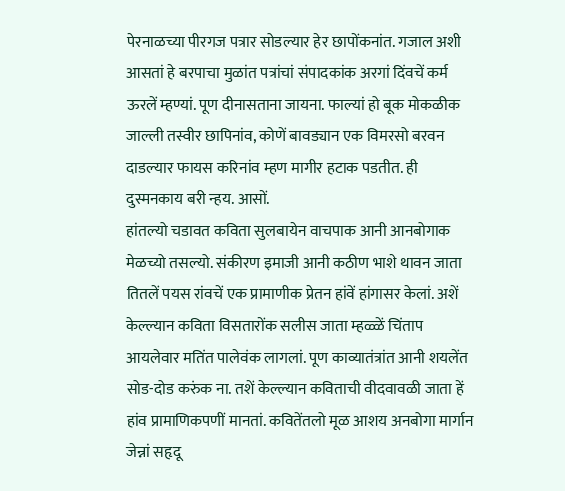पेरनाळच्या पीरगज पत्रार सोडल्यार हेर छापोंकनांत. गजाल अशी आसतां हे बरपाचा मुळांत पत्रांचां संपादकांक अरगां दिंवचें कर्म ऊरलें म्हण्यां. पूण दीनासताना जायना. फाल्यां हो बूक मोकळीक जाल्ली तस्वीर छापिनांव, कोणें बावड्यान एक विमरसो बरवन दाडल्यार फायस करिनांव म्हण मागीर हटाक पडतीत. ही दुस्मनकाय बरी न्हय. आसों.
हांतल्यो चडावत कविता सुलबायेन वाचपाक आनी आनबोगाक मेळच्यो तसल्यो. संकीरण इमाजी आनी कठीण भाशे थावन जाता तितलें पयस रांवचें एक प्रामाणीक प्रेतन हांवें हांगासर केलां. अशें केल्ल्यान कविता विसतारोंक सलीस जाता म्हळ्ळें चिंताप आयलेवार मतिंत पालेवंक लागलां. पूण काव्यातंत्रांत आनी शयलेंत सोड-दोड करुंक ना. तशें केल्ल्यान कविताची वीदवावळी जाता हें हांव प्रामाणिकपणीं मानतां. कवितेंतलो मूळ आशय अनबोगा मार्गान जेन्नां सहृदू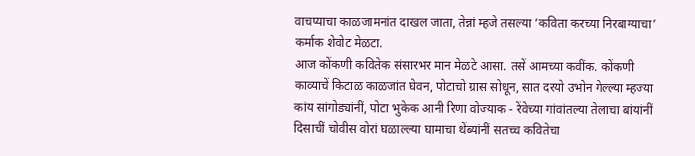वाचप्याचा काळजामनांत दाखल जाता, तेन्नां म्हजे तसल्या ’कविता करच्या निरबाग्याचा’ कर्माक शेवोट मेळटा.
आज कोंकणी कवितेक संसारभर मान मेळटे आसा. तसें आमच्या कवींक. कोंकणी काव्याचें किटाळ काळजांत घेवन, पोटाचो ग्रास सोधून, सात दरयो उभोन गेल्ल्या म्हज्या कांय सांगोड्यांनीं, पोटा भुकेक आनी रिणा वोज्याक - रेंवेच्या गांवांतल्या तेलाचा बांयांनीं दिसाचीं चोवीस वोरां घळाल्ल्या घामाचा थेंब्यांनीं सतच्च कवितेचा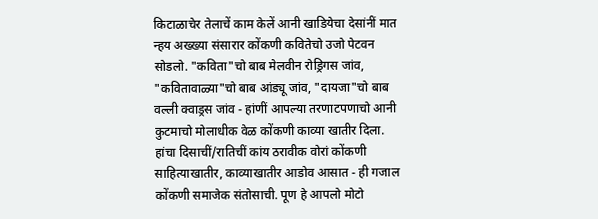किटाळाचेर तेलाचें काम केलें आनी खाडियेचा देसांनीं मात न्हय अख्ख्या संसारार कोंकणी कवितेचो उजो पेटवन सोडलो. "कविता"चो बाब मेलवीन रोड्रिगस जांव, "कवितावाळ्या"चो बाब आंड्यू जांव, "दायजा"चो बाब वल्ली क्वाड्रस जांव - हांणीं आपल्या तरणाटपणाचो आनी कुटमाचो मोलाधीक वेळ कोंकणी काव्या खातीर दिला. हांचा दिसाचीं/रातिचीं कांय ठरावीक वोरां कोंकणी साहित्याखातीर, काव्याखातीर आडोव आसात - ही गजाल कोंकणी समाजेक संतोसाची. पूण हे आपलो मोटो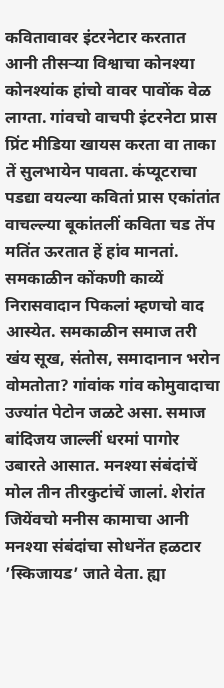कवितावावर इंटरनेटार करतात आनी तीसऱ्या विश्वाचा कोनश्या कोनश्यांक हांचो वावर पावोंक वेळ लाग्ता. गांवचो वाचपी इंटरनेटा प्रास प्रिंट मीडिया खायस करता वा ताका तें सुलभायेन पावता. कंप्यूटराचा पडद्या वयल्या कवितां प्रास एकांतांत वाचल्ल्या बूकांतलीं कविता चड तेंप मतिंत ऊरतात हें हांव मानतां.
समकाळीन कोंकणी काव्यें निरासवादान पिकलां म्हणचो वाद आस्येत. समकाळीन समाज तरी खंय सूख, संतोस, समादानान भरोन वोमतोता? गांवांक गांव कोमुवादाचा उज्यांत पेटोन जळटे असा. समाज बांदिजय जाल्लीं धरमां पागोर उबारते आसात. मनश्या संबंदांचें मोल तीन तीरकुटांचें जालां. शेरांत जियेंवचो मनीस कामाचा आनी मनश्या संबंदांचा सोधनेंत हळटार ’स्किजायड’ जाते वेता. ह्या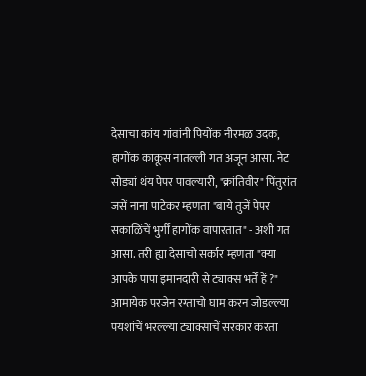देसाचा कांय गांवांनी पियोंक नीरमळ उदक, हागोंक काकूस नातल्ली गत अजून आसा. नेट सोड्यां थंय पेपर पावल्यारी, "क्रांतिवीर" पिंतुरांत जसें नाना पाटेकर म्हणता "बाये तुजें पेपर सकाळिंचें भुर्गीं हागोंक वापारतात" - अशी गत आसा. तरी ह्या देसाचो सर्कार म्हणता "क्या आपके पापा इमानदारी से ट्याक्स भर्तें हें ?" आमायेक परजेन रग्ताचो घाम करन जोडल्ल्या पयशांचें भरल्ल्या ट्याक्साचें सरकार करता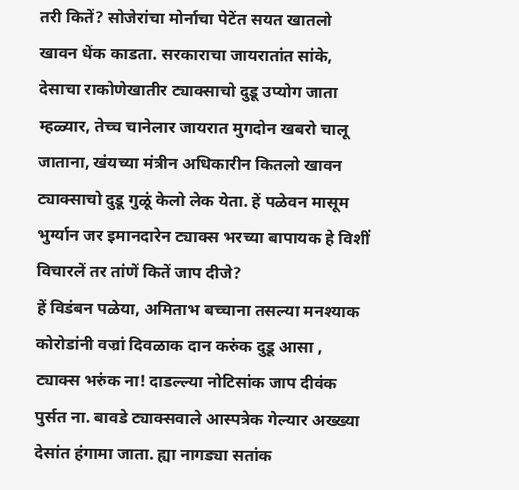तरी कितें? सोजेरांचा मोर्नाचा पेटेंत सयत खातलो खावन धेंक काडता. सरकाराचा जायरातांत सांके, देसाचा राकोणेखातीर ट्याक्साचो दुडू उप्योग जाता म्हळ्यार, तेच्च चानेलार जायरात मुगदोन खबरो चालू जाताना, खंयच्या मंत्रीन अधिकारीन कितलो खावन ट्याक्साचो दुडू गुळूं केलो लेक येता. हें पळेवन मासूम भुर्ग्यान जर इमानदारेन ट्याक्स भरच्या बापायक हे विशीं विचारलें तर तांणें कितें जाप दीजे?
हें विडंबन पळेया, अमिताभ बच्चाना तसल्या मनश्याक कोरोडांनी वज्रां दिवळाक दान करुंक दुडू आसा , ट्याक्स भरुंक ना! दाडल्ल्या नोटिसांक जाप दीवंक पुर्सत ना. बावडे ट्याक्सवाले आस्पत्रेक गेल्यार अख्ख्या देसांत हंगामा जाता. ह्या नागड्या सतांक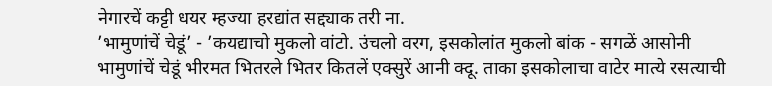नेगारचें कट्टी धयर म्हज्या हरद्यांत सद्द्याक तरी ना.
’भामुणांचें चेडूं’ - ’कयद्याचो मुकलो वांटो. उंचलो वरग, इसकोलांत मुकलो बांक - सगळें आसोनी भामुणांचें चेडूं भीरमत भितरले भितर कितलें एक्सुरें आनी क्दू. ताका इसकोलाचा वाटेर मात्ये रसत्याची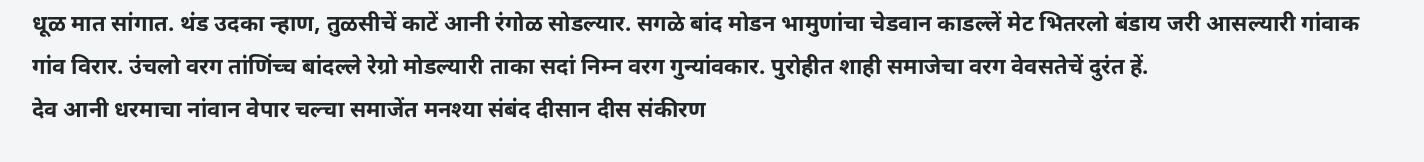धूळ मात सांगात. थंड उदका न्हाण, तुळसीचें काटें आनी रंगोळ सोडल्यार. सगळे बांद मोडन भामुणांचा चेडवान काडल्लें मेट भितरलो बंडाय जरी आसल्यारी गांवाक गांव विरार. उंचलो वरग तांणिंच्च बांदल्ले रेग्रो मोडल्यारी ताका सदां निम्न वरग गुन्यांवकार. पुरोहीत शाही समाजेचा वरग वेवसतेचें दुरंत हें.
देव आनी धरमाचा नांवान वेपार चल्चा समाजेंत मनश्या संबंद दीसान दीस संकीरण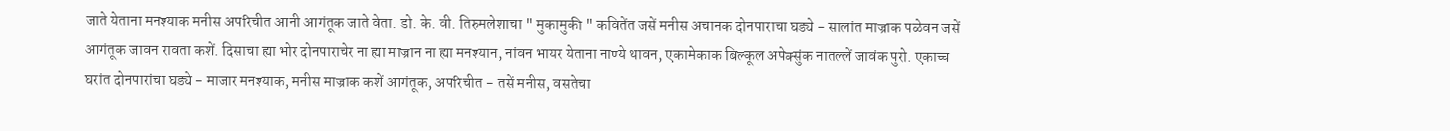जाते येताना मनश्याक मनीस अपरिचीत आनी आगंतूक जाते वेता. डो. के. वी. तिरुमलेशाचा " मुकामुकी " कवितेंत जसें मनीस अचानक दोनपाराचा घड्ये - सालांत माज्राक पळेवन जसें आगंतूक जावन रावता कशें. दिसाचा ह्या भोर दोनपाराचेर ना ह्या माज्रान ना ह्या मनश्यान, नांवन भायर येताना नाण्ये थावन, एकामेकाक बिल्कूल अपेक्सुंक नातल्लें जावंक पुरो. एकाच्च घरांत दोनपारांचा घड्ये - माजार मनश्याक, मनीस माज्राक कशें आगंतूक, अपरिचीत - तसें मनीस, वसतेचा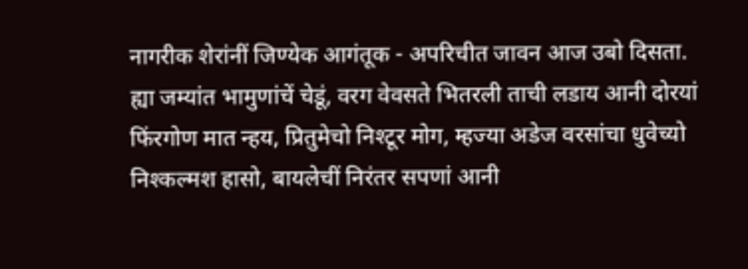नागरीक शेरांनीं जिण्येक आगंतूक - अपरिचीत जावन आज उबो दिसता.
ह्या जम्यांत भामुणांचें चेडूं, वरग वेवसते भितरली ताची लडाय आनी दोरयां फिंरगोण मात न्हय, प्रितुमेचो निश्टूर मोग, म्हज्या अडेज वरसांचा धुवेच्यो निश्कल्मश हासो, बायलेचीं निरंतर सपणां आनी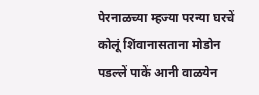पेरनाळच्या म्हज्या परन्या घरचें कोलूं शिंवानासताना मोडोन पडल्लें पाकें आनी वाळयेन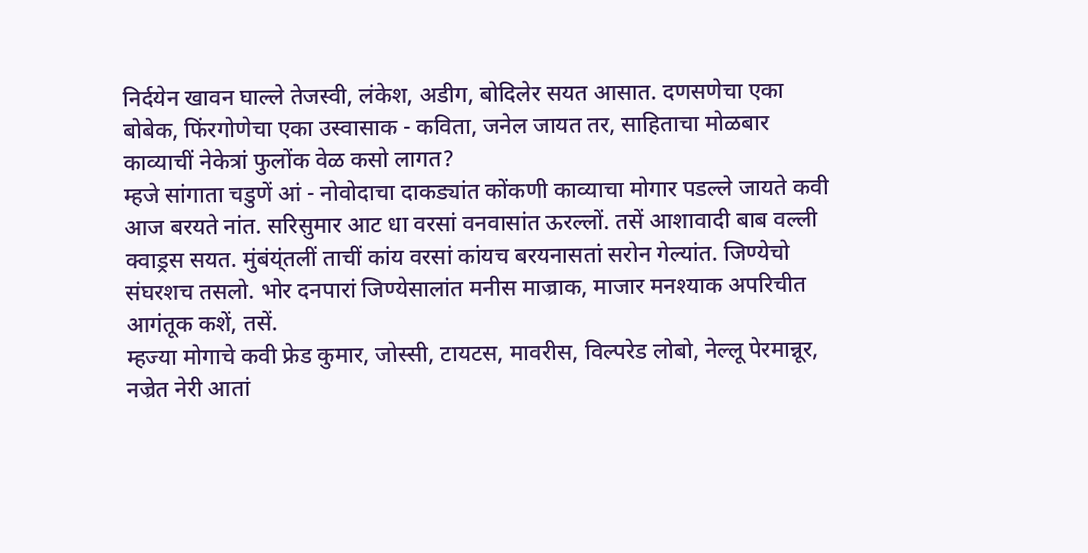निर्दयेन खावन घाल्ले तेजस्वी, लंकेश, अडीग, बोदिलेर सयत आसात. दणसणेचा एका बोबेक, फिंरगोणेचा एका उस्वासाक - कविता, जनेल जायत तर, साहिताचा मोळबार काव्याचीं नेकेत्रां फुलोंक वेळ कसो लागत?
म्हजे सांगाता चडुणें आं - नोवोदाचा दाकड्यांत कोंकणी काव्याचा मोगार पडल्ले जायते कवी आज बरयते नांत. सरिसुमार आट धा वरसां वनवासांत ऊरल्लों. तसें आशावादी बाब वल्ली क्वाड्रस सयत. मुंबंय्ंतलीं ताचीं कांय वरसां कांयच बरयनासतां सरोन गेल्यांत. जिण्येचो संघरशच तसलो. भोर दनपारां जिण्येसालांत मनीस माज्राक, माजार मनश्याक अपरिचीत आगंतूक कशें, तसें.
म्हज्या मोगाचे कवी फ्रेड कुमार, जोस्सी, टायटस, मावरीस, विल्परेड लोबो, नेल्लू पेरमान्नूर, नज्रेत नेरी आतां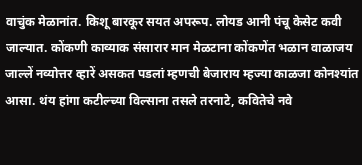वाचुंक मेळानांत. किशू बारकूर सयत अपरूप. लोयड आनी पंचू केसेट कवी जाल्यात. कोंकणी काव्याक संसारार मान मेळटाना कोंकणेंत भळान वाळाजय जाल्लें नव्योत्तर व्हारें असकत पडलां म्हणची बेजाराय म्हज्या काळजा कोनश्यांत आसा. थंय हांगा कटील्च्या विल्साना तसले तरनाटे, कवितेचे नवे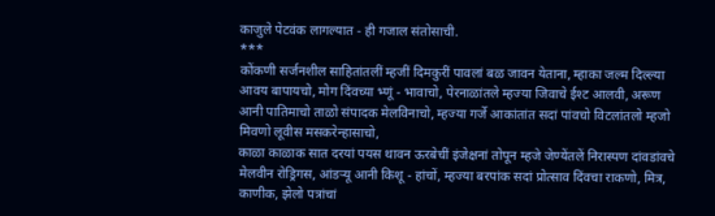काजुले पेटवंक लागल्यात - ही गजाल संतोसाची.
***
कोंकणी सर्जनशील साहितांतलीं म्हजीं दिमकुरीं पावलां बळ जावन येताना, म्हाका जल्म दिल्ल्या आवय बापायचो, मोग दिंवच्या भ्णूं - भावाचो, पेरनाळांतले म्हज्या जिवाचे ईश्ट आलवी, अरूण आनी पातिमाचो ताळो संपादक मेलविनाचो, म्हज्या गर्जे आकांतांत सदां पांवचो विटलांतलो म्हजो मिवणो लूवीस मसकरेन्हासाचो,
काळा काळाक सात दरयां पयस थावन ऊरबेचीं इंजेक्षनां तोपून म्हजे जेण्येंतलें निरास्पण दांवडांवचे मेलवीन रोड्रिगस, आंडऱ्यू आनी किशू - हांचों, म्हज्या बरपांक सदां प्रोत्साव दिंवचा राकणो, मित्र, काणीक, झेलो पत्रांचां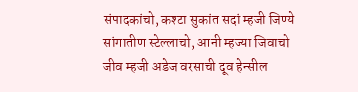संपादकांचो, कश्टा सुकांत सदां म्हजी जिण्ये सांगातीण स्टेल्लाचो, आनी म्हज्या जिवाचो जीव म्हजी अडेज वरसाची दूव हेन्सील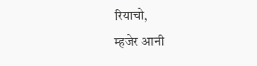रियाचो,
म्हजेर आनी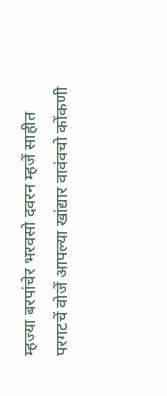म्हज्या बरपांचेर भरवसो दवरन म्हजें साहीत परगटचें वोजें आपल्या खांद्यार वावंवचो कोंकणी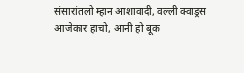संसारांतलो म्हान आशावादी, वल्ली क्वाड्रस आजेकार हाचो, आनी हो बूक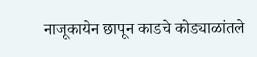नाजूकायेन छापून काडचे कोड्याळांतले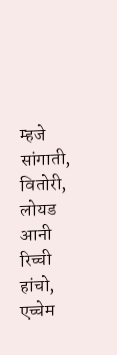म्हजे सांगाती, वितोरी, लोयड आनी रिच्ची हांचो,
एच्चेम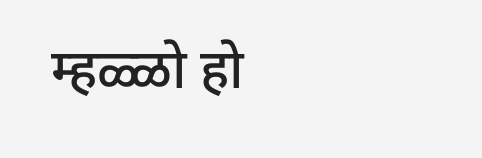म्हळ्ळो हो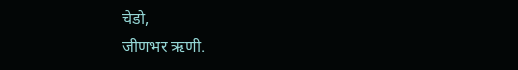चेडो,
जीणभर ऋणी.